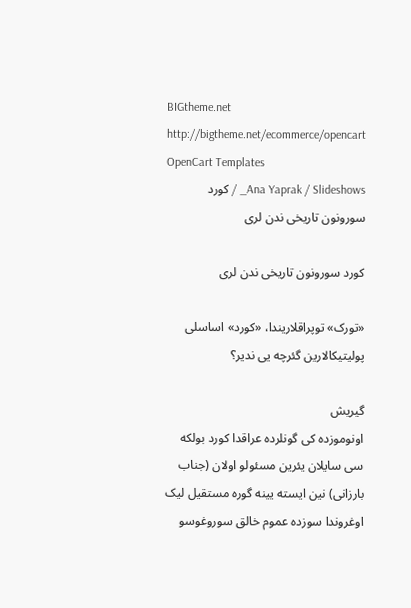BIGtheme.net http://bigtheme.net/ecommerce/opencart OpenCart Templates
Ana Yaprak / Slideshows_ / کورد سورونون تاریخی ندن لری

کورد سورونون تاریخی ندن لری

«تورک» توپراقلاریندا، «کورد» اساسلی پولیتیکالارین گئرچه یی ندیر؟

گیریش
اونوموزده کی گونلرده عراقدا کورد بولکه سی سایلان یئرین مسئولو اولان (جناب بارزانی) نین ایسته یینه گوره مستقیل لیک اوغروندا سوزده عموم خالق سوروغوسو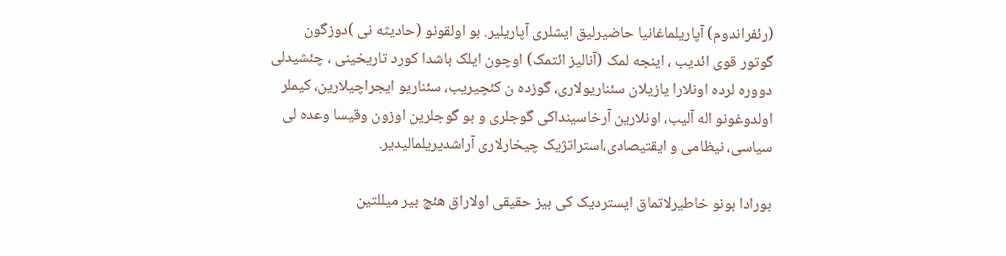(رئفراندوم) آپاریلماغانیا حاضیرلیق ایشلری آپاریلیر. بو اولقونو (حادیثه نی )دوزگون گوتور قوی ائدیب ، اینجه لمک (آنالیز ائتمک) اوچون ایلک باشدا کورد تاریخینی ، چئشیدلی دووره لرده اونلارا یازیلان سئناریولاری، گوزده ن کئچیریب، سئناریو ایجراچیلارین، کیملر اولدوغونو اله آلیب، اونلارین آرخاسینداکی گوجلری و بو گوجلرین اوزون وقیسا وعده لی سیاسی، نیظامی و ایقتیصادی،استراتژیک چیخارلاری آراشدیریلمالیدیر.

بورادا بونو خاطیرلاتماق ایستردیک کی بیز حقیقی اولاراق هئچ بیر میللتین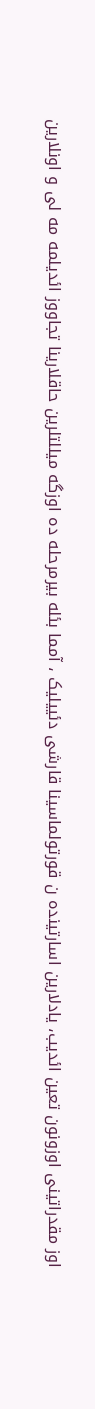اوز مقدراتینی اوزونون تعین ائدیب، یادلارین اسارتینده ن قورتولماسینا قارشی دئییلیک ، آمما بئله بیرمرحله ده اوزگه میللتلرین حاقلارینا تجاووز ائدیلمه مه لی و اونلارین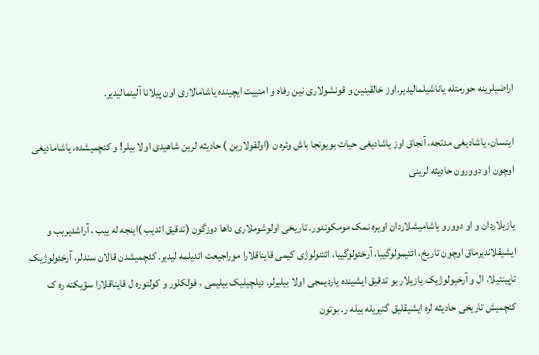اراضیلرینه حورمتله یاناشیلمالیدیر.اوز خالقینین و قونشولاری نین رفاه و امنییت ایچینده یاشامالاری اون پیلانا آلینمالیدیر.

اينسان، ياشاديغی مدتجه، آنجاق اوز ياشاديغی حیات بویونجا باش وئره ن (اولقولارین ) حاديثه لرين شاهیدی اولا بيلر! و کئچميشده، ياشامادیغی اوچون او دوورون حادیثه لرینی

یازیلاردان و او دوورو یاشامیشلاردان اویره نمک مومکوندور. تاریخی اولوشوملاری داها دوزگون (تدقیق ائدیب )اینجه له ییب ، آراشدیریب و ايشيقلاندیرماق اوچون تاريخ، ائتيمولوگييا، آرخئولوگييا، ائتنولوژی کيمی قایناقلارا موراجیعت ائدیلمه لیدیر. کئچميشدن قالان سندلر، آرخئولوژیک تاپینتیلا، ال و آرخیولوژیک یازیلار بو تدقیق ایشینده یاردیمجی اولا بیلیرلر. دیلچیلیک بیلیمی ، فولکلور و کولتوره ل قایناقلارا سؤيکنه ره ک کئچميش تاریخی حاديثه لره ایشیقلیق گتیریله بیله ر. بوتون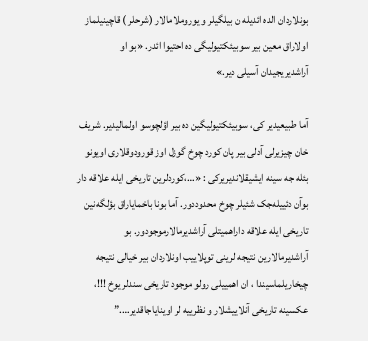بونلاردان الده ائدیله ن بیلگیلر و یوروملامالار (شرحلر ) قاچينيلماز اولاراق معين بير سوبيئکتيوليگی ده احتيوا ائدر. «بو او آراشدیریجیدان آسیلی دیر.»

آما طبيعیدیر کی، سوبيئکتيوليگين ده بير اؤلچوسو اولماليدير. شریف خان چیزیرلی آدلی بیر پان کورد چوخ گوزل اوز قورودوقلاری اویونو بئله جه سینه ایشیقلاندیریرکی : «…،کوردلرين تاريخی ايله علاقه دار بوآن دئييله‌جک شئيلر چوخ محدوددور. آما بونا باخماياراق بؤلگه‌نين تاريخی ايله علاقه داراهميتلی آراشدیرمالارموجودور. بو آراشدیرمالارین نتیجه لرینی توپلاییب اونلاردان بیر خیالی نتیجه چیخاریلماسیندا ، ان اهمییلی رولو موجود تاریخی سندلر یوخ !!!، عکسینه تاریخی آنلاییشلار و نظرییه لر اوینایاجاقدیر….”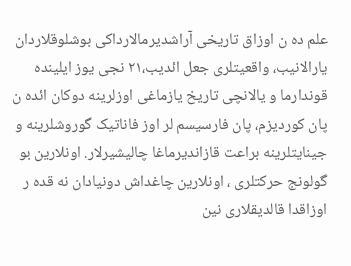علم ده ن اوزاق تاریخی آراشدیرمالارداکی بوشلوقلاردان یارالانیب، واقعیتلری جعل ائدیب،۲۱ نجی یوز ایلینده قوندارما و یالانچی تاریخ یازماغی اوزلرینه دوکان ائده ن پان کوردیزم، پان فارسیسم لر اوز فاناتیک گوروشلرینه و جینایتلرینه براعت قازاندیرماغا چالیشیرلار. اونلارین بو گولونج حرکتلری ، اونلارین چاغداش دونیادان نه قده ر اوزاقدا قالدیقلاری نین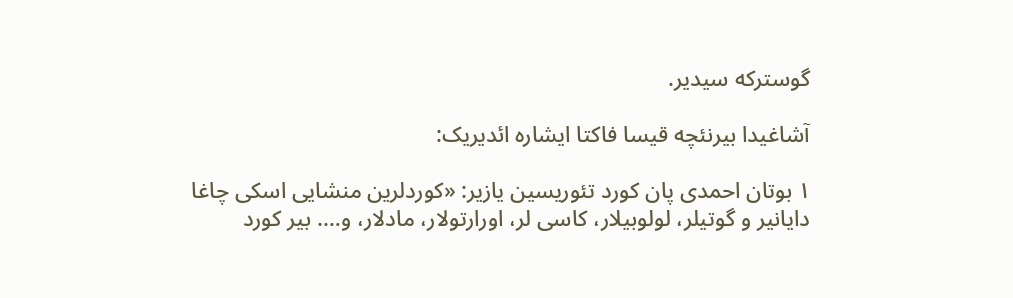گوسترکه سیدیر.

آشاغیدا بیرنئچه قیسا فاکتا ایشاره ائدیریک:

۱ بوتان احمدی پان کورد تئوریسین یازیر: «کوردلرين منشايی اسکی چاغا دایانیر و گوتيلر، لولوبیلار، کاسی لر، اورارتولار، مادلار، و…. بير کورد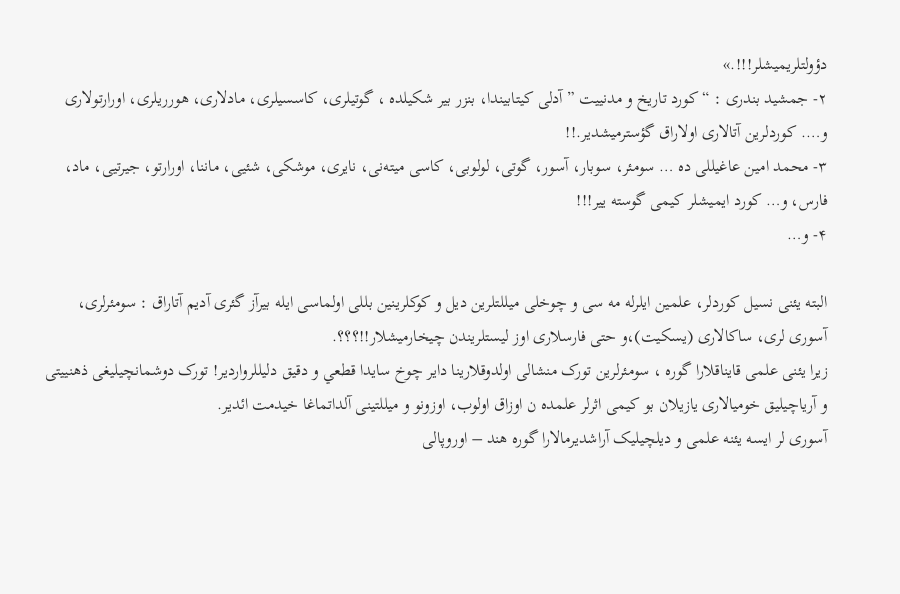دؤولتلريميشلر!!!.»
۲- جمشيد بندری : “کورد تاريخ و مدنییت ” آدلی کيتابيندا، بنزر بير شکیلده ، گوتیلری، کاسسيلری، مادلاری، هورريلری، اورارتولاری و…. کوردلرين آتالاری اولاراق گؤسترميشدیر.!!
۳- محمد امين عاغيللی ده … سومئر، سوبار، آسور، گوتی، لولوبی، کاسی ميته‌نی، نايری، موشکی، شئيی، ماننا، اورارتو، جيرتيی، ماد، فارس، و… کورد ایمیشلر کیمی گوسته ییر!!!
۴- و…

البته یئنی نسیل کوردلر، علمین ایلرله مه سی و چوخلی میللتلرین دیل و کوکلرینین بللی اولماسی ایله بیرآز گئری آدیم آتاراق : سومئرلری، آسوری لری، ساکالاری (يسکيت)،و حتی فارسلاری اوز لیستلریندن چيخارميشلار!!؟؟؟.
زیرا یئنی علمی قایناقلارا گوره ، سومئرلرین تورک منشالی اولدوقلارينا داير چوخ سايدا قطعي و دقيق دليللرواردیر! تورک دوشمانچیلیغی ذهنییتی و آریاچیلیق خومیالاری یازیلان بو کیمی اثرلر علمده ن اوزاق اولوب، اوزونو و میللتینی آلداتماغا خیدمت ائدیر.
آسوری لر ایسه یئنه علمی و دیلچیلیک آراشدیرمالارا گوره هند – اوروپالی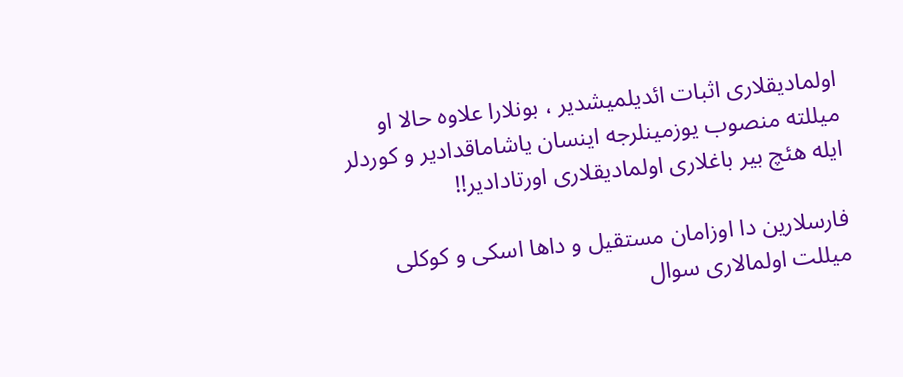اولمادیقلاری اثبات ائدیلمیشدیر ، بونلارا علاوه حالا او میللته منصوب یوزمینلرجه اینسان یاشاماقدادیر و کوردلر ایله هئچ بیر باغلاری اولمادیقلاری اورتادادیر!!

فارسلارین دا اوزامان مستقیل و داها اسکی و کوکلی میللت اولمالاری سوال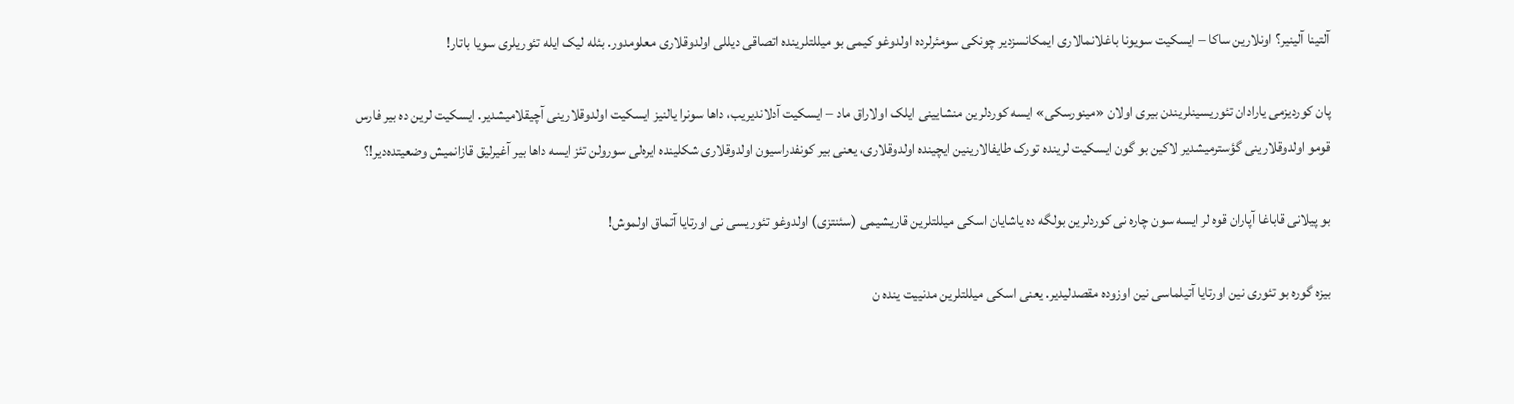آلتینا آلینیر؟ اونلارین ساکا – ايسکيت سويونا باغلانمالاری ایمکانسزدیر چونکی سومئرلرده اولدوغو کیمی بو میللتلرینده اتصاقی دیللی اولدوقلاری معلومدور. بئله لیک ایله تئوریلری سویا باتار!

پان کوردیزمی یارادان تئوریسینلریندن بیری اولان «مینورسکی» ایسه کوردلرين منشايينی ایلک اولاراق ماد – ايسکيت آدلاندیریب، داها سونرا يالنيز ايسکيت اولدوقلارینی آچيقلامیشدیر. ايسکيت لرین ده بیر فارس قومو اولدوقلارینی گؤسترمیشدیر لاکين بو گون ايسکيت لرينده تورک طايفالارينین ايچينده اولدوقلاری، یعنی بير کونفدراسيون اولدوقلاری شکلينده ايره‌لی سورولن تئز ایسه داها بير آغيرليق قازانميش وضعيتده‌دير!؟

بو پیلانی قاباغا آپاران قوه لر ایسه سون چاره نی کوردلرین بولگه ده یاشایان اسکی میللتلرین قاریشیمی (سئنتزی) اولدوغو تئوریسی نی اورتایا آتماق اولموش!

بیزه گوره بو تئوری نین اورتایا آتیلماسی نین اوزوده مقصدلیدیر. یعنی اسکی میللتلرین مدنییت ینده ن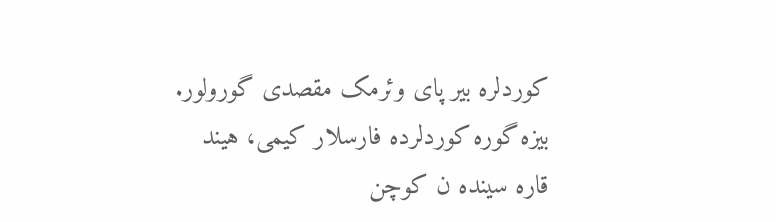کوردلره بیر پای وئرمک مقصدی گورولور. بیزه گوره کوردلرده فارسلار کیمی، هیند قاره سینده ن کوچن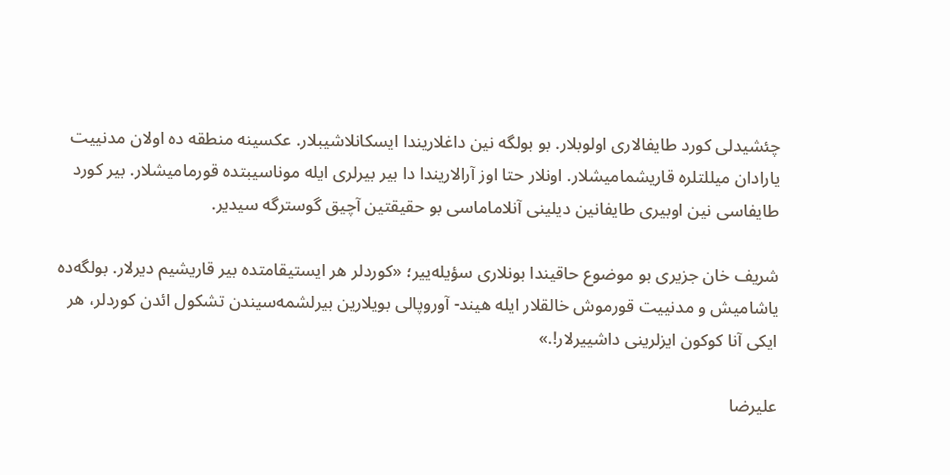چئشیدلی کورد طایفالاری اولوبلار. بو بولگه نین داغلاریندا ایسکانلاشیبلار. عکسینه منطقه ده اولان مدنییت یارادان میللتلره قاریشمامیشلار. اونلار حتا اوز آرالاریندا دا بیر بیرلری ایله موناسیبتده قورمامیشلار. بیر کورد طایفاسی نین اوبیری طایفانین دیلینی آنلاماماسی بو حقیقتین آچیق گوسترگه سیدیر.

شریف خان جزیری بو موضوع حاقيندا بونلاری سؤيله‌يير؛ «کوردلر هر ايستيقامتده بير قاریشیم ديرلار. بولگه‌ده ياشاميش و مدنییت قورموش خالقلار ايله هيند- آوروپالی بويلارين بيرلشمه‌سيندن تشکول ائدن کوردلر، هر ايکی آنا کوکون ايزلرينی داشییرلار!.»

علیرضا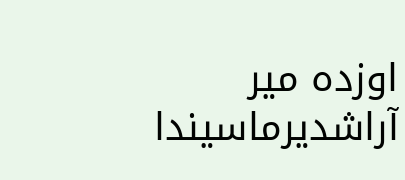اوزده میر آراشديرماسيندا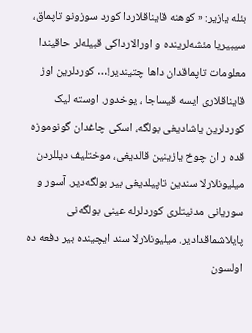بئله یازیر: « کوهنه قايناقلاردا کورد سوزونو تاپماق، سيبيريا مئشه‌لرينده‌ و اورالارداکی قبيله‌لر حاقيندا معلومات تاپماقدان داها چتيندير!… کوردلرين اوز قايناقلاری ايسه قيساجا ، يوخدور. اوسته ليک کوردلرين ياشاديغی بولگه، اسکی چاغدان گونوموزه قده ر ان چوخ يازينين قالديغی، موختليف ديللردن ميليونلارلا سندین تاپيلديغی بير بولگه‌دير. آسور و سوریانی مدنيتلری کوردلرله عينی بولگه‌نی پايلاشماقدادير. ميليونلارلا سند ايچينده بير دفعه ده اولسون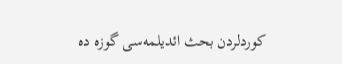کوردلردن بحث ائدیلمه‌سی گوزه ده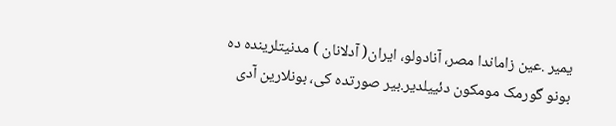یمیر .عین زاماندا مصر، آنادولو، ايران( آدلانان ) مدنيتلرينده ده بونو گورمک مومکون دئییلدیر.بیر صورتده کی، بونلارين آدی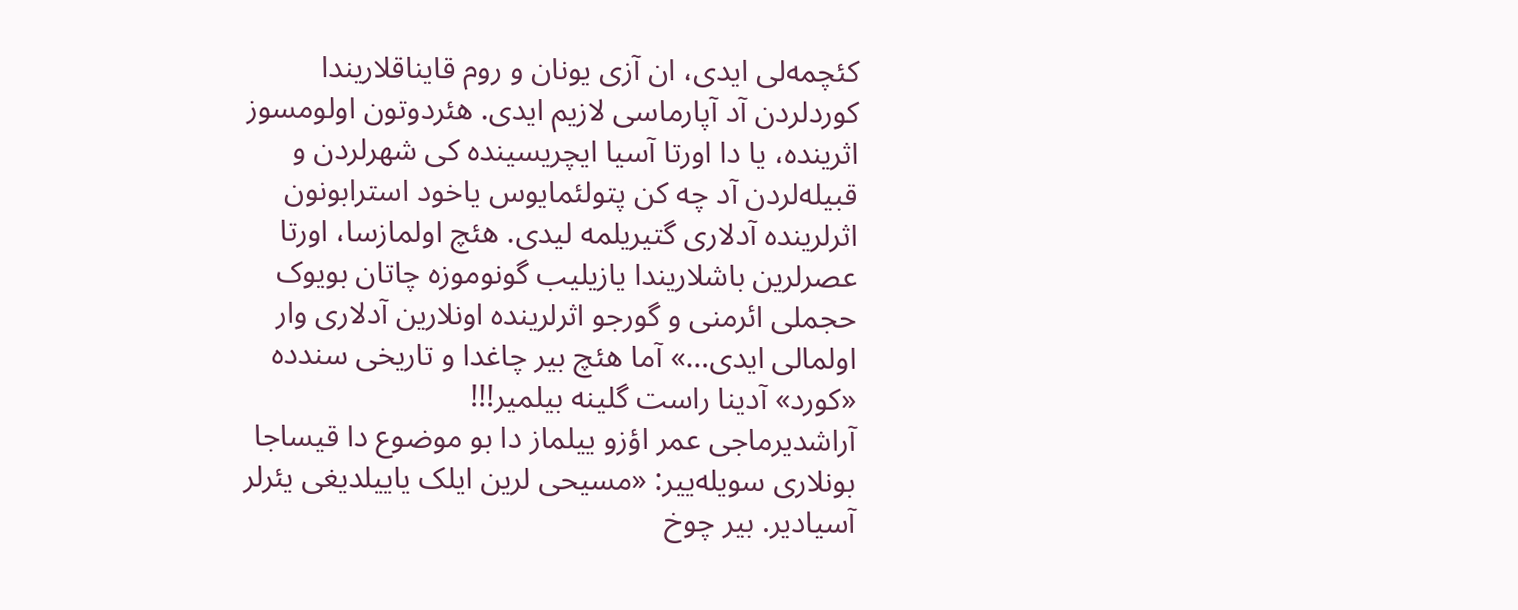کئچمه‌لی ايدی، ان آزی يونان و روم قايناقلاريندا کوردلردن آد آپارماسی لازيم ايدی. هئردوتون اولومسوز اثرينده، يا دا اورتا آسیا ايچريسينده‌ کی شهرلردن و قبيله‌لردن آد چه کن پتولئمايوس یاخود استرابونون اثرلرينده آدلاری گتیریلمه ليدی. هئچ اولمازسا، اورتا عصرلرين باشلاريندا يازيليب گونوموزه چاتان بويوک حجملی ائرمنی و گورجو اثرلرینده اونلارین آدلاری وار اولمالی ايدی…» آما هئچ بير چاغدا و تاريخی سندده «کورد» آدينا راست گلينه بيلمير!!!
آراشديرماجی عمر اؤزو ييلماز دا بو موضوع دا قیساجا بونلاری سويله‌يير: «مسیحی لرین ايلک ياييلديغی يئرلر آسیادیر. بير چوخ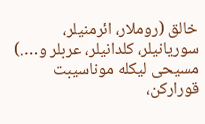خالق (روملار، ائرمنيلر، سوریانیلر، کلدانیلر، عربلر و….) مسیحی لیکله موناسيبت قورارکن،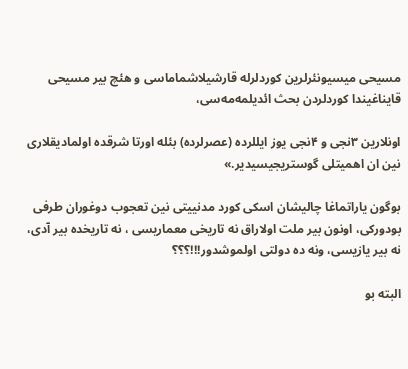مسیحی ميسيونئرلرين کوردلرله قارشيلاشماماسی و هئچ بير مسیحی قايناغيندا کوردلردن بحث ائديلمه‌مه‌سی،

اونلارين ۳نجی و ۴نجی یوز ایللرده (عصرلرده) بئله اورتا شرقده اولماديقلاری نین ان اهميتلی گوستريجيسيدير.»

بوگون یاراتماغا چالیشان اسکی کورد مدنییتی نین تعجوب دوغوران طرفی بودورکی، اونون بیر ملت اولاراق نه تاریخی معماریسی ، نه تاریخده بیر آدی، نه بیر یازیسی، ونه ده دولتی اولموشدور!!!؟؟؟

البته بو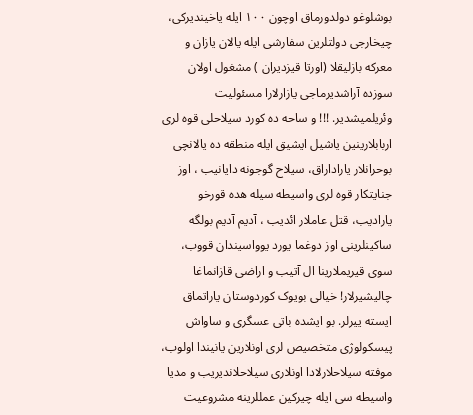بوشلوغو دولدورماق اوچون ۱۰۰ ایله یاخیندیرکی، چیخارجی دولتلرین سفارشی ایله یالان یازان و معرکه بازلیقلا (اورتا قیزدیران ) مشغول اولان سوزده آراشدیرماجی یازارلارا مسئولیت وئریلمیشدیر. !!! و ساحه ده کورد سیلاحلی قوه لری اربابلارینین یاشیل ایشیق ایله منطقه ده یالانچی بوحرانلار یاراداراق، سیلاح گوجونه دایانیب ، اوز جنایتکار قوه لری واسیطه سیله هده قورخو یارادیب، قتل عاملار ائدیب ، آدیم آدیم بولگه ساکینلرینی اوز دوغما یورد یوواسیندان قووب، سوی قیریملارینا ال آتیب و اراضی قازانماغا چالیشیرلار! خیالی بویوک کوردوستان یاراتماق ایسته ییرلر. بو ایشده باتی عسگری و ساواش پیسکولوژی متخصیص لری اونلارین یانیندا اولوب، موفته سیلاحلارلادا اونلاری سیلاحلاندیریب و مدیا واسیطه سی ایله چیرکین عمللرینه مشروعیت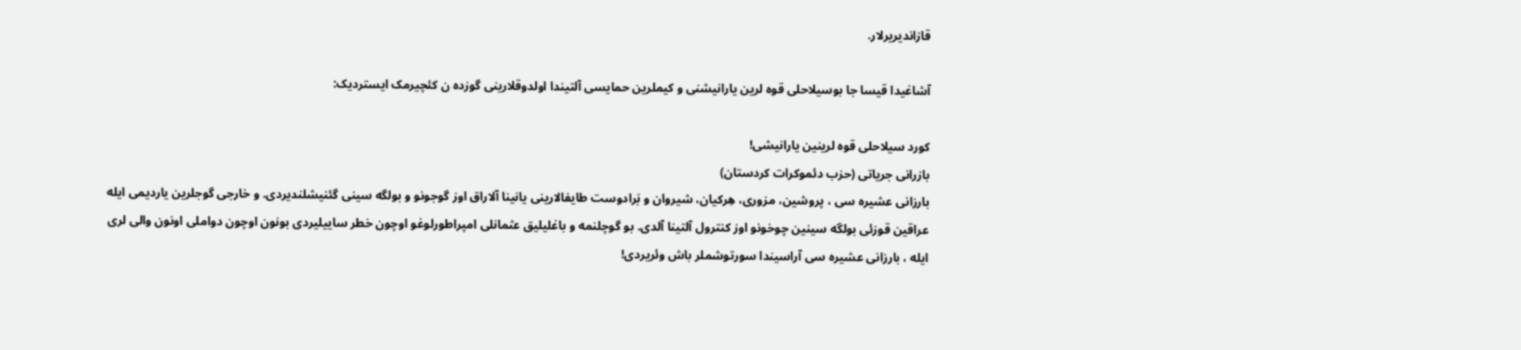قازاندیریرلار.

آشاغیدا قیسا جا بوسیلاحلی قوه لرین یارانیشنی و کیملرین حمایسی آلتیندا اولدوقلارینی گوزده ن کئچیرمک ایستردیک:

کورد سیلاحلی قوه لرینین یارانیشی!
بازرانی جریاتی (حزب دئموکرات کردستان)
بارزانی عشیره سی ، پروشین، مزوری، هِرکیان، شیروان و بَرادوست طایفالارینی یانینا آلاراق اوز گوجونو و بولگه سینی گئنیشلندیردی. و خارجی گوجلرین یاردیمی ایله عراقین قوزئی بولگه سینین چوخونو اوز کنترول آلتینا آلدی. بو گوچلنمه و باغلیلیق عثمانلی امپراطورلوغو اوچون خطر ساییلیردی بونون اوچون دواملی اونون والی لری ایله ، بارزانی عشیره سی آراسیندا سورتوشملر باش وئریردی!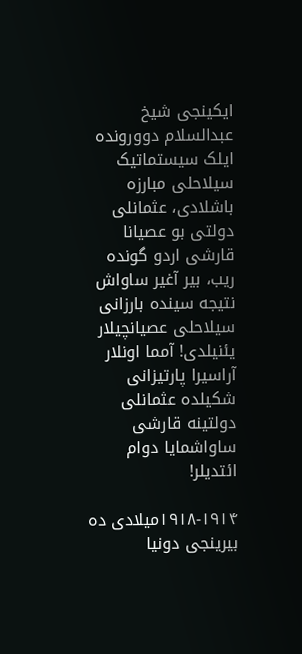ایکینجی شیخ عبدالسلام دوورونده ایلک سیستماتیک سیلاحلی مبارزه باشلادی، عثمانلی دولتی بو عصیانا قارشی اردو گونده ریب، بیر آغیر ساواش نتیجه سینده بارزانی سیلاحلی عصیانچیلار یئنیلدی! آمما اونلار آراسیرا پارتیزانی شکیلده عثمانلی دولتینه قارشی ساواشمایا دوام ائتدیلر!

۱۹۱۸-۱۹۱۴میلادی ده بیرینجی دونیا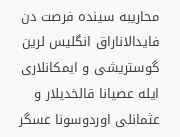محاریبه سینده فرصت دن فایدالاناراق انگلیس لرین گوستریشی و ایمکانلاری ایله عصیانا قالخدیلار و عثمانلی اوردوسونا عسگر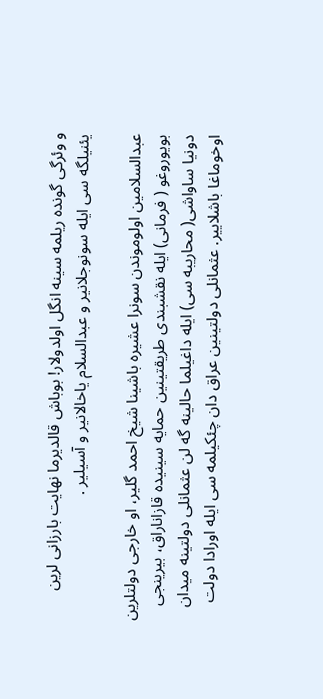و وئرگی گونده ریلمه سینه انگل اولدولار! بوباش قالدیرما نهایت بارزانی لرین یئنیلگه سی ایله سونوجلانیر و عبدالسلام یاخالانیر و آسیلیر .

عبدالسلامین اولوموندن سونرا عشیره باشینا شیخ احمد گلیر، او خارجی دولتلرین بویوروغو ( فرمانی) ایله نقشبندی طریقتینین حمایه سینیده قازاناراق، بیرینجی دونیا ساواشی( محاریبه سی) ایله داغیلما حالینه گه لن عثمانلی دولتینه میدان اوخوماغا باشلاییر. عثمانلی دولتینین عراق دان چئکیلمه سی ایله اورادا دولت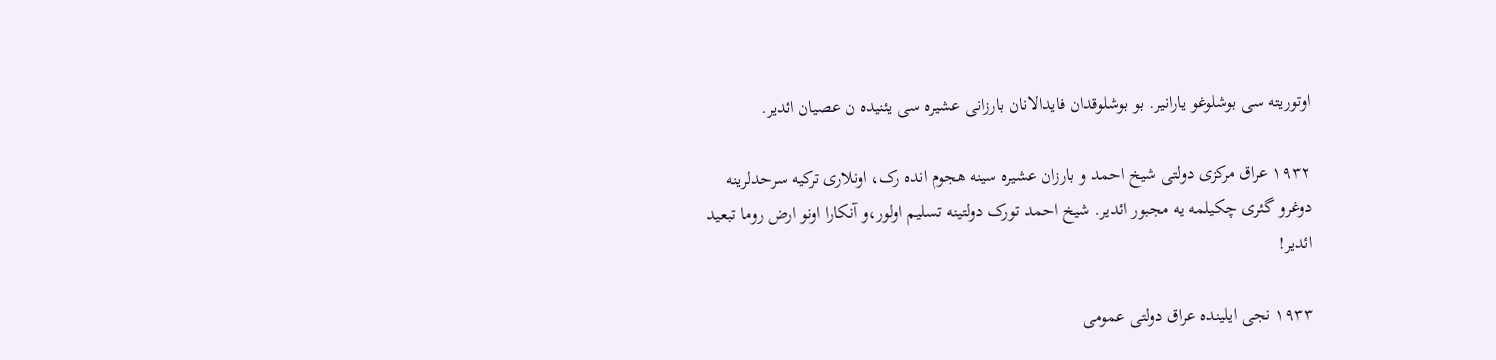اوتوریته سی بوشلوغو یارانیر. بو بوشلوقدان فایدالانان بارزانی عشیره سی یئنیده ن عصیان ائدیر.

۱۹۳۲ عراق مرکزی دولتی شیخ احمد و بارزان عشیره سینه هجوم انده رک، اونلاری ترکیه سرحدلرینه دوغرو گئری چکیلمه یه مجبور ائدیر. شیخ احمد تورک دولتینه تسلیم اولور،و آنکارا اونو ارض روما تبعید ائدیر!

۱۹۳۳ نجی ایلینده عراق دولتی عمومی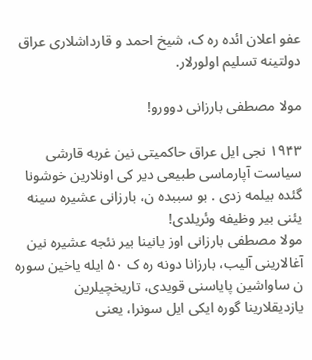عفو اعلان ائده ره ک، شیخ احمد و قارداشلاری عراق دولتینه تسلیم اولورلار.

مولا مصطفی بارزانی دوورو!

۱۹۴۳ نجی ایل عراق حاکمیتی نین غربه قارشی سیاست آپارماسی طبیعی دیر کی اونلارین خوشونا گئده بیلمه زدی . بو سببده ن، بارزانی عشیره سینه یئنی بیر وظیفه وئریلدی!
مولا مصطفی بارزانی اوز یانینا بیر نئجه عشیره نین آغالارینی آلیب، بارزانا دونه ره ک ۵۰ ایله یاخین سوره ن ساواشین پایاسنی قویدی، تاریخچیلرین یازدیقلارینا گوره ایکی ایل سونرا، یعنی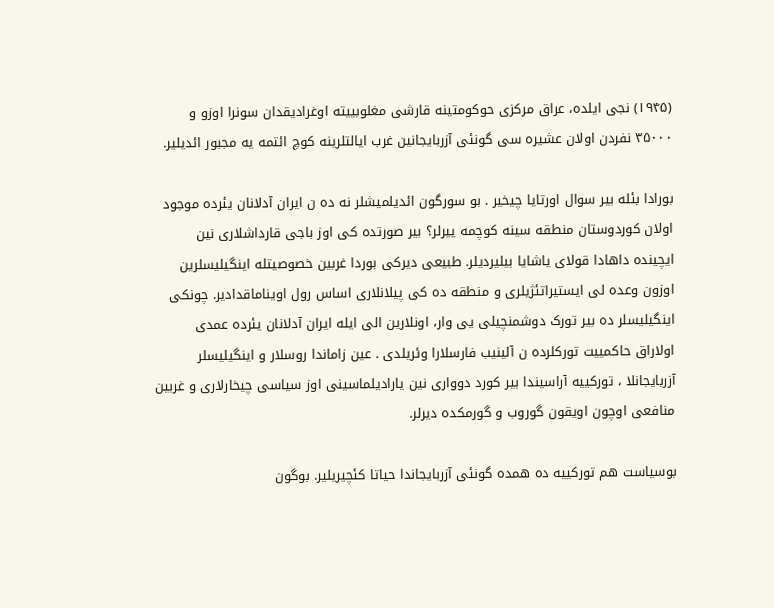(۱۹۴۵) نجی ایلده، عراق مرکزی حوکومتینه قارشی مغلوبییته اوغرادیقدان سونرا اوزو و ۳۵۰۰۰ نفردن اولان عشیره سی گونئی آزربایجانین غرب ایالتلرینه کوچ ائتمه یه مجبور ائدیلیر.

بورادا بئله بیر سوال اورتایا چیخیر . بو سورگون ائدیلمیشلر نه ده ن ایران آدلانان یئرده موجود اولان کوردوستان منطقه سینه کوچمه ییرلر؟ بیر صورتده کی اوز باجی قارداشلاری نین ایچینده داهادا قولای یاشایا بیلیردیلر. طبیعی دیرکی بوردا غربین خصوصیتله اینگیلیسلرین اوزون وعده لی ایستیراتئژیلری و منطقه ده کی پیلانلاری اساس رول اویناماقدادیر. چونکی اینگیلیسلر ده بیر تورک دوشمنچیلی یی وار، اونلارین الی ایله ایران آدلانان یئرده عمدی اولاراق حاکمییت تورکلرده ن آلینیب فارسلارا وئریلدی . عین زاماندا روسلار و اینگیلیسلر آزربایجانلا ، تورکییه آراسیندا بیر کورد دوواری نین یارادیلماسینی اوز سیاسی چیخارلاری و غربین منافعی اوچون اویقون گوروب و گورمکده دیرلر.

بوسیاست هم تورکییه ده همده گونئی آزربایجاندا حیاتا کئچیریلیر. بوگون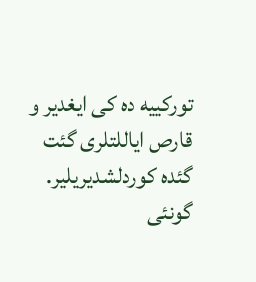تورکییه ده کی ایغدیر و قارص ایاللتلری گئت گئده کوردلشدیریلیر. گونئی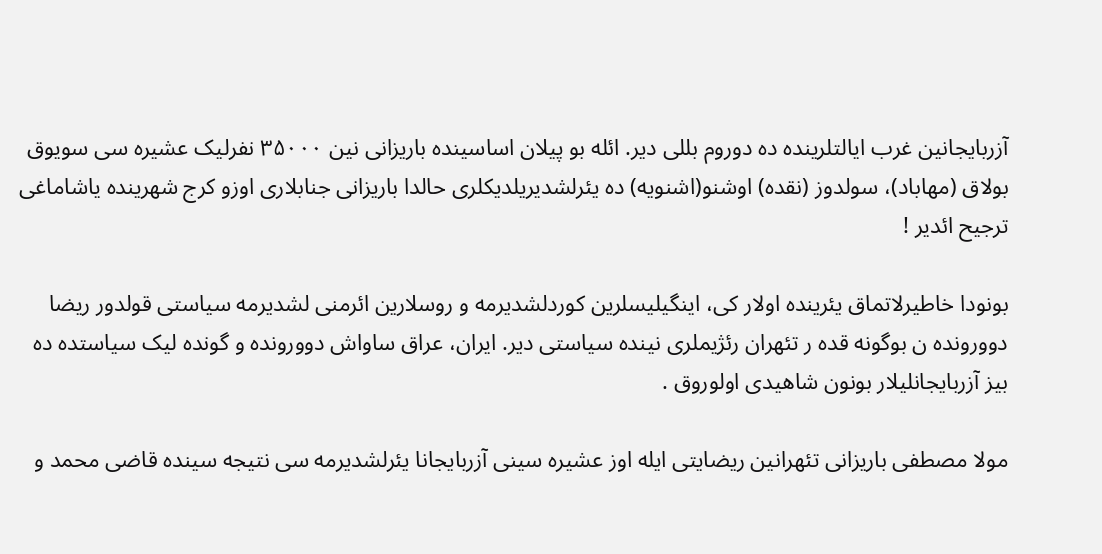آزربایجانین غرب ایالتلرینده ده دوروم بللی دیر. ائله بو پیلان اساسینده باریزانی نین ۳۵۰۰۰ نفرلیک عشیره سی سویوق بولاق (مهاباد)، سولدوز (نقده) اوشنو(اشنویه) ده یئرلشدیریلدیکلری حالدا باریزانی جنابلاری اوزو کرج شهرینده یاشاماغی ترجیح ائدیر !

بونودا خاطیرلاتماق یئرینده اولار کی، اینگیلیسلرین کوردلشدیرمه و روسلارین ائرمنی لشدیرمه سیاستی قولدور ریضا دوورونده ن بوگونه قده ر تئهران رئژیملری نینده سیاستی دیر. ایران، عراق ساواش دوورونده و گونده لیک سیاستده ده بیز آزربایجانلیلار بونون شاهیدی اولوروق .

مولا مصطفی باریزانی تئهرانین ریضایتی ایله اوز عشیره سینی آزربایجانا یئرلشدیرمه سی نتیجه سینده قاضی محمد و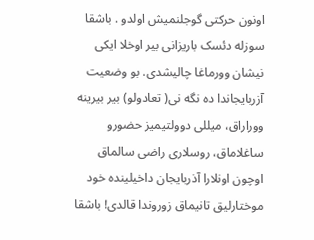اونون حرکتی گوجلنمیش اولدو . باشقا سوزله دئسک باریزانی بیر اوخلا ایکی نیشان وورماغا چالیشدی. بو وضعیت آزربایجاندا ده نگه نی( تعادولو) بیر بیرینه ووراراق، میللی دوولتیمیز حضورو ساغلاماق، روسلاری راضی سالماق اوچون اونلارا آذربایجان داخیلینده خود موختارلیق تانیماق زوروندا قالدی! باشقا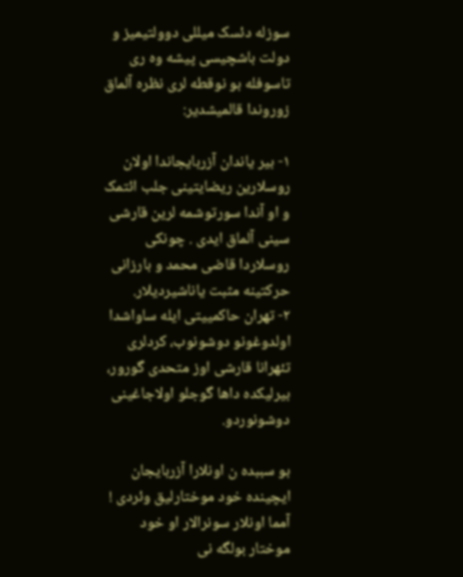سوزله دئسک میللی دوولتیمیز و دولت باشچیسی پیشه وه ری تاسوفله بو نوقطه لری نظره آلماق زوروندا قالمیشدیر:

۱- بیر یاندان آزربایجاندا اولان روسلارین ریضایتینی جلب ائتمک و او آندا سورتوشمه لرین قارشی سینی آلماق ایدی . چونکی روسلاردا قاضی محمد و بارزانی حرکتینه مثبت یاناشیردیلار.
۲- تهران حاکمییتی ایله ساواشدا اولدوغونو دوشونوب، کردلری تئهرانا قارشی اوز متحدی گورور، بیرلیکده داها گوجلو اولاجاغینی دوشونوردو.

بو سببده ن اونلارا آزربایجان ایچینده خود موختارلیق وئردی ! آمما اونلار سونرالار او خود موختار بولگه نی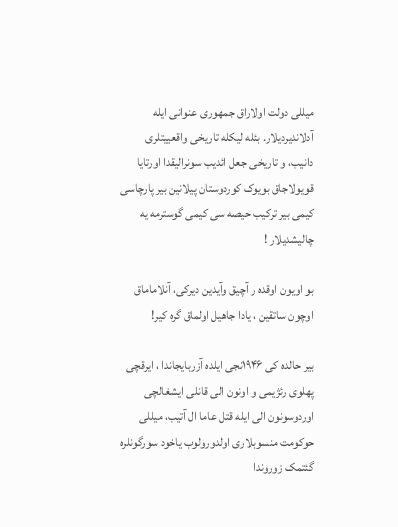میللی دولت اولاراق جمهوری عنوانی ایله آدلاندیردیلار. بئله لیکله تاریخی واقعییتلری دانیب، و تاریخی جعل ائدیب سونرالیقدا اورتایا قویولاجاق بویوک کوردوستان پیلانین بیر پارچاسی کیمی بیر ترکیب حیصه سی کیمی گوسترمه یه چالیشدیلار !

بو اویون اوقده ر آچیق وآیدین دیرکی، آنلاماماق اوچون ساتقین ، یادا جاهیل اولماق گره کیر!

بیر حالده کی ۱۹۴۶نجی ایلده آزربایجاندا ، ایرقچی پهلوی رئژیمی و اونون الی قانلی ایشغالچی اوردوسونون الی ایله قتل عاما ال آتیب، میللی حوکومت منسوبلاری اولدورولوب یاخود سورگونلره گئتمک زوروندا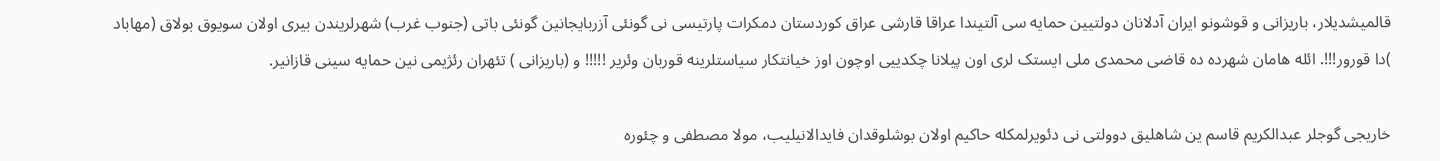قالمیشدیلار، باریزانی و قوشونو ایران آدلانان دولتیین حمایه سی آلتیندا عراقا قارشی عراق کوردستان دمکرات پارتیسی نی گونئی آزربایجانین گونئی باتی (جنوب غرب) شهرلریندن بیری اولان سویوق بولاق (مهاباد )دا قورور!!!. ائله هامان شهرده ده قاضی محمدی ملی ایستک لری اون پیلانا چکدییی اوچون اوز خیانتکار سیاستلرینه قوربان وئریر !!!!! و (باریزانی ) تئهران رئژیمی نین حمایه سینی قازانیر.

خاریجی گوجلر عبدالكريم قاسم ین شاهلیق دوولتی نی دئویرلمکله حاکیم اولان بوشلوقدان فایدالانیلیب، مولا مصطفی و چئوره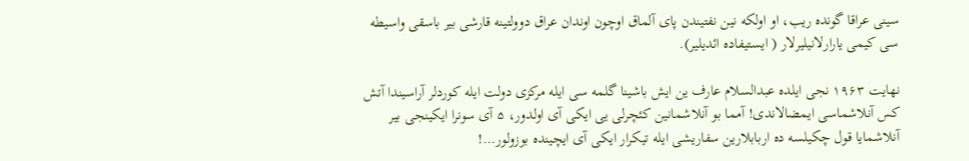سینی عراقا گونده ریب، او اولکه نین نفتیندن پای آلماق اوچون اوندان عراق دوولتینه قارشی بیر باسقی واسیطه سی کیمی یارارلانیلیرلار ( ایستیفاده ائدیلیر).

نهایت ۱۹۶۳ نجی ایلده عبدالسلام عارف ین ایش باشینا گلمه سی ایله مرکزی دولت ایله کوردلر آراسیندا آتش کس آنلاشماسی ایمضالاندی! آمما بو آنلاشمانین کئچرلی یی ایکی آی اولدور، ۵ آی سونرا ایکینجی بیر آنلاشمایا قول چکیلسه ده اربابلارین سفاریشی ایله تیکرار ایکی آی ایچینده بوزولور…!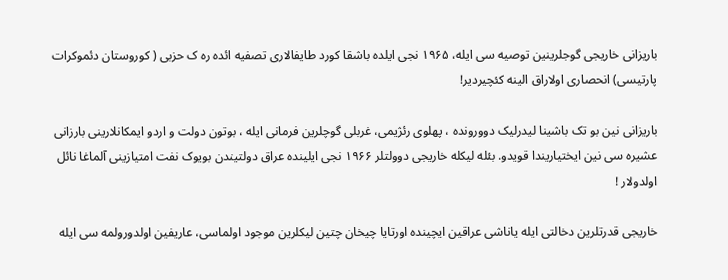باریزانی خاریجی گوجلرینین توصیه سی ایله، ۱۹۶۵ نجی ایلده باشقا کورد طایفالاری تصفیه ائده ره ک حزبی ( کوروستان دئموکرات پارتیسی) انحصاری اولاراق الینه کئچیردیر!

باریزانی نین بو تک باشینا لیدرلیک دوورونده ، پهلوی رئژیمی، غربلی گوچلرین فرمانی ایله ، بوتون دولت و اردو ایمکانلارینی بارزانی عشیره سی نین ایختیاریندا قویدو. بئله لیکله خاریجی دوولتلر ۱۹۶۶ نجی ایلینده عراق دولتیندن بویوک نفت امتیازینی آلماغا نائل اولدولار !

خاریجی قدرتلرین دخالتی ایله یاناشی عراقین ایچینده اورتایا چیخان چتین لیکلرین موجود اولماسی، عاریفین اولدورولمه سی ایله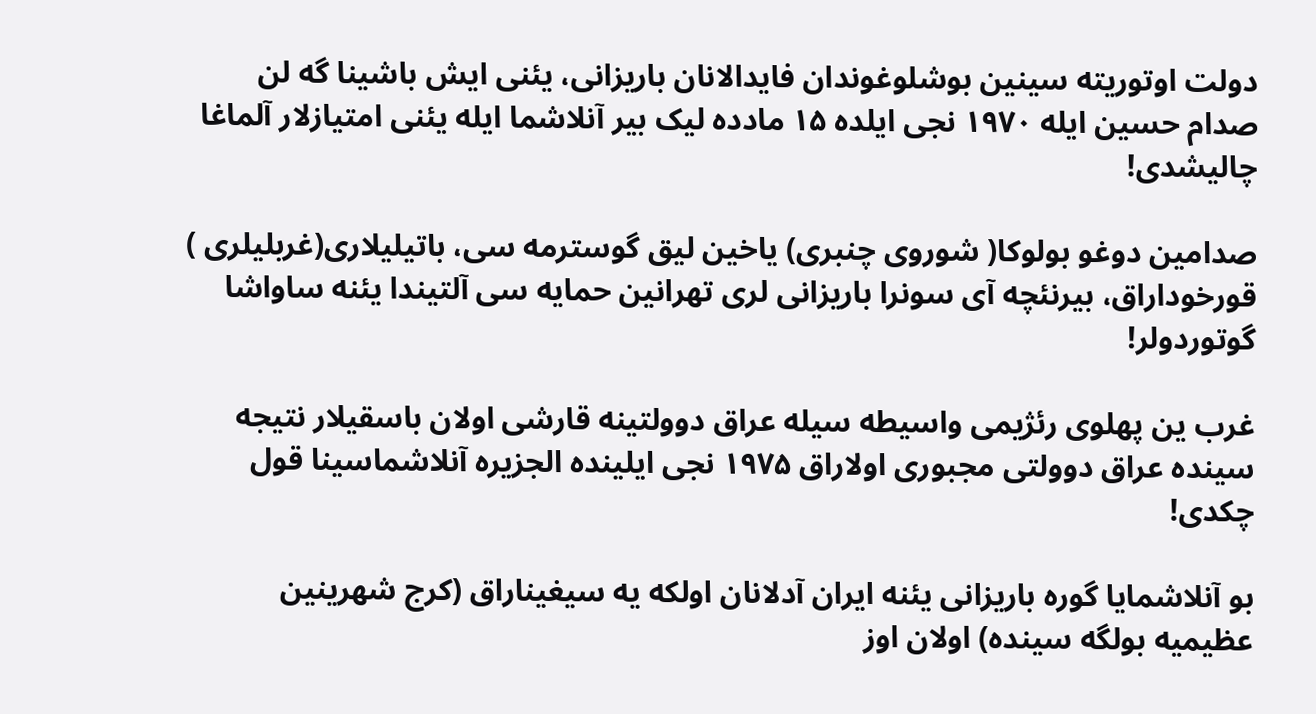دولت اوتوریته سینین بوشلوغوندان فایدالانان باریزانی، یئنی ایش باشینا گه لن صدام حسین ایله ۱۹۷۰ نجی ایلده ۱۵ مادده لیک بیر آنلاشما ایله یئنی امتیازلار آلماغا چالیشدی!

صدامین دوغو بولوکا( شوروی چنبری) یاخین لیق گوسترمه سی، باتیلیلاری(غربلیلری ) قورخوداراق، بیرنئچه آی سونرا باریزانی لری تهرانین حمایه سی آلتیندا یئنه ساواشا گوتوردولر!

غرب ین پهلوی رئژیمی واسیطه سیله عراق دوولتینه قارشی اولان باسقیلار نتیجه سینده عراق دوولتی مجبوری اولاراق ۱۹۷۵ نجی ایلینده الجزیره آنلاشماسینا قول چکدی!

بو آنلاشمایا گوره باریزانی یئنه ایران آدلانان اولکه یه سیغیناراق (کرج شهرینین عظیمیه بولگه سینده) اولان اوز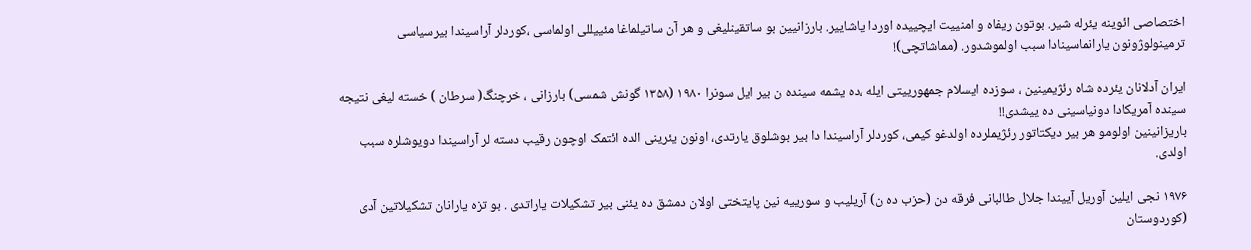اختصاصی ائوینه یئرله شیر. بوتون ریفاه و امنییت ایچییده اوردا یاشاییر. بارزانیین بو ساتقینلیغی و هر آن ساتیلماغا مئییللی اولماسی ،کوردلر آراسیندا بیرسیاسی ترمینولوژونون یارانماسینادا سبب اولموشدور. (مماشاتچی)!

ایران آدلانان یئرده شاه رئژیمینین ، سوزده ایسلام جمهورییتی ایله ،ده یشمه سینده ن بیر ایل سونرا ۱۹۸۰ (۱۳۵۸ گونش شمسی) بارزانی ، خرچنگ( سرطان ) خسته لیغی نتیجه سینده آمریکادا دونیاسینی ده ییشدی!!
باریزانینین اولومو هر بیر دیکتاتور رئژیملرده اولدغو کیمی، کوردلر آراسیندا دا بیر بوشلوق یارتدی، اونون یئرینی الده ائتمک اوچون رقیب دسته لر آراسیندا دویوشلره سبب اولدی.

۱۹۷۶ نجی ایلین آوریل آییندا جلال طالبانی فرقه دن (حزب ده ن) آریلیب و سورییه نین پایتختی اولان دمشق ده یئنی بیر تشکیلات یاراتدی . بو تزه یارانان تشکیلاتین آدی (کوردوستان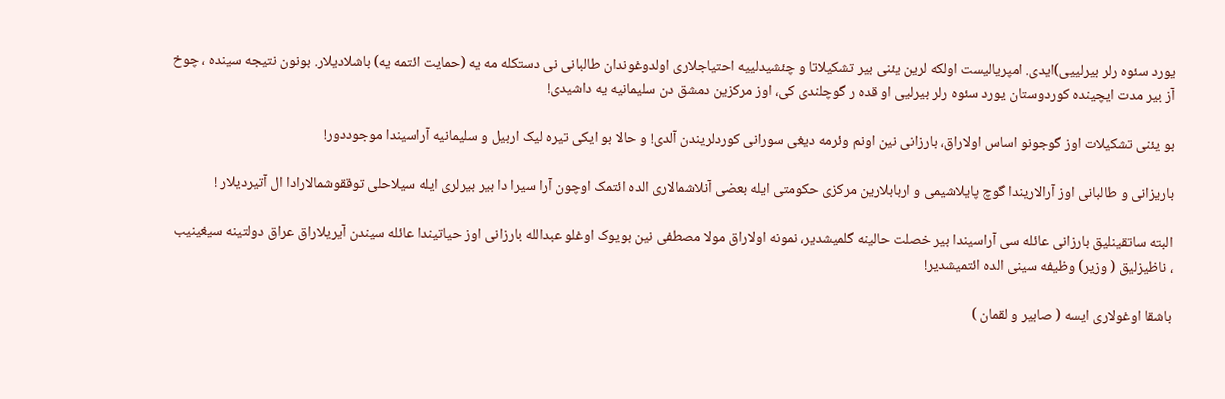یورد سئوه رلر بیرلییی)ایدی. امپریالیست اولکه لرین یئنی بیر تشکیلاتا و چئشیدلییه احتیاجلاری اولدوغوندان طالبانی نی دستکله مه یه (حمایت ائتمه یه) باشلادیلار. بونون نتیجه سینده ، چوخ آز بیر مدت ایچینده کوردوستان یورد سئوه رلر بیرلیی او قده ر گوچلندی کی، اوز مرکزین دمشق دن سلیمانیه یه داشیدی!

بو یئنی تشکیلات اوز گوجونو اساس اولاراق، بارزانی نین اونم وئرمه دیغی سورانی کوردلریندن آلدی! و حالا بو ایکی تیره لیک اربیل و سلیمانیه آراسیندا موجوددور!

باریزانی و طالبانی اوز آرالاریندا گوچ پایلاشیمی و اربابلارین مرکزی حکومتی ایله بعضی آنلاشمالاری الده ائتمک اوچون آرا سیرا دا بیر بیرلری ایله سیلاحلی توققوشمالارادا ال آتیردیلار !

البته ساتقینلیق بارزانی عائله سی آراسیندا بیر خصلت حالینه گلمیشدیر، نمونه اولاراق مولا مصطفی نین بویوک اوغلو عبدالله بارزانی اوز حیاتیندا عائله سیندن آیریلاراق عراق دولتینه سیغینیب ، ناظیزلیق ( وزیر) وظیفه سینی الده ائتمیشدیر!

باشقا اوغولاری ایسه ( صابیر و لقمان )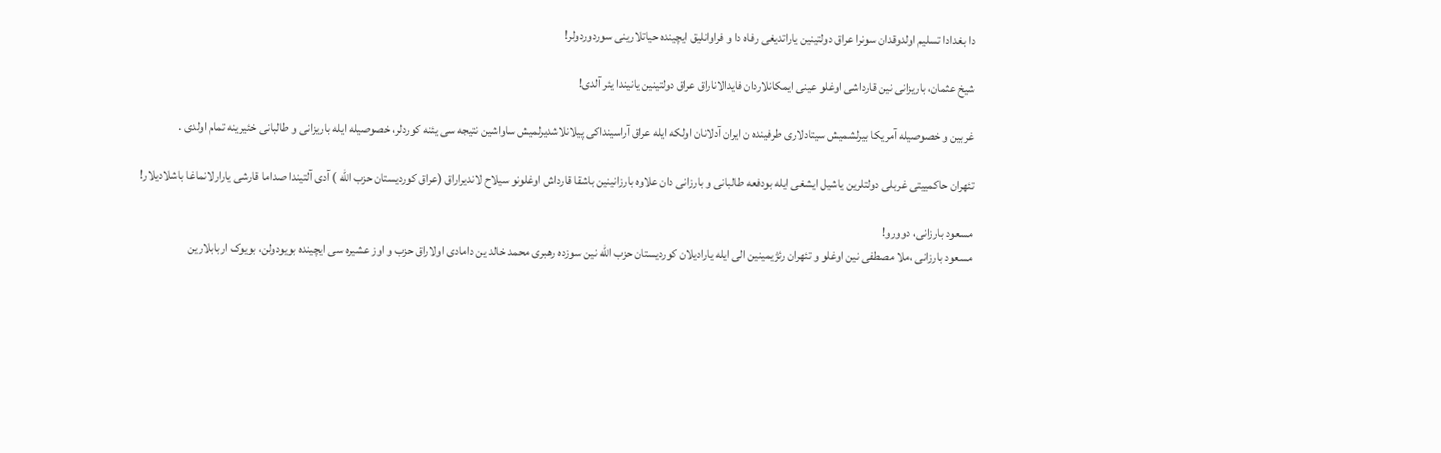دا بغدادا تسلیم اولدوقدان سونرا عراق دولتینین یاراتدیغی رفاه دا و فراوانلیق ایچینده حیاتلارینی سوردوردولر!

شیخ عثمان، باریزانی نین قارداشی اوغلو عینی ایمکانلاردان فایدالاناراق عراق دولتینین یانیندا یئر آلدی!

غربین و خصوصیله آمریکا بیرلشمیش سیتادلاری طرفینده ن ایران آدلانان اولکه ایله عراق آراسینداکی پیلانلاشدیرلمیش ساواشین نتیجه سی یئنه کوردلر، خصوصیله ایله باریزانی و طالبانی خئیرینه تمام اولدی .

تئهران حاکمییتی غربلی دولتلرین یاشیل ایشغی ایله بودفعه طالبانی و بارزانی دان علاوه بارزانینین باشقا قارداش اوغلونو سیلاح لاندیراراق (عراق کوردیستان حزب الله ) آدی آلتیندا صداما قارشی یارارلانماغا باشلادیلار!

مسعود بارزانی، دوورو!
مسعود بارزانی ،ملا مصطفی نین اوغلو و تئهران رئژیمینین الی ایله یارادیلان کوردیستان حزب الله نین سوزده رهبری محمد خالد ین دامادی اولاراق حزب و اوز عشیره سی ایچینده بویودولن، بویوک اربابلارین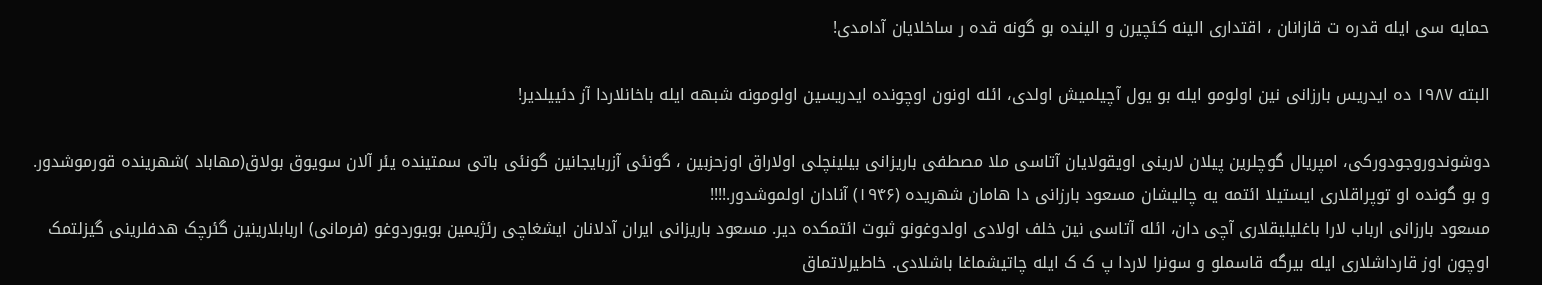حمایه سی ایله قدره ت قازانان ، اقتداری الینه کئچیرن و الینده بو گونه قده ر ساخلایان آدامدی!

البته ۱۹۸۷ ده ایدریس بارزانی نین اولومو ایله بو یول آچیلمیش اولدی، ائله اونون اوچونده ایدریسین اولومونه شبهه ایله باخانلاردا آز دئییلدیر!

دوشوندوروجودورکی، امپریال گوچلرین پیلان لارینی اویقولایان آتاسی ملا مصطفی باریزانی بیلینچلی اولاراق اوزحزبین ، گونئی آزربایجانین گونئی باتی سمتینده یئر آلان سویوق بولاق(مهاباد )شهرینده قورموشدور. و بو گونده او توپراقلاری ایستیلا ائتمه یه چالیشان مسعود بارزانی دا هامان شهریده (۱۹۴۶) آنادان اولموشدور.!!!!
مسعود بارزانی ارباب لارا باغلیلیقلاری آچی دان، ائله آتاسی نین خلف اولادی اولدوغونو ثبوت ائتمکده دیر. مسعود باریزانی ایران آدلانان ایشغاچی رئژیمین بویوردوغو (فرمانی) اربابلارینین گئرچک هدفلرینی گیزلتمک اوچون اوز قارداشلاری ایله بیرگه قاسملو و سونرا لاردا پ ک ک ایله چاتیشماغا باشلادی. خاطیرلاتماق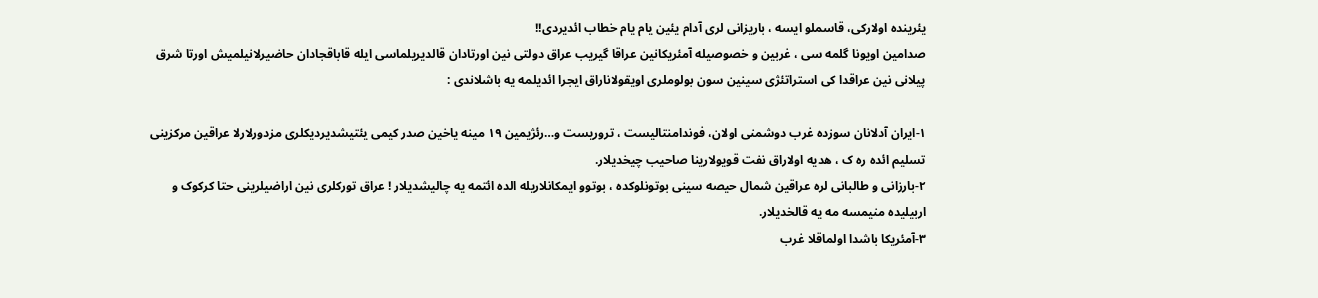یئرینده اولارکی، قاسملو ایسه ، باریزانی لری آدام یئین یام یام خطاب ائدیردی!!
صدامین اویونا گلمه سی ، غربین و خصوصیله آمئریکانین عراقا گیریب عراق دولتی نین اورتادان قالدیریلماسی ایله قاباقجادان حاضیرلانیلمیش اورتا شرق پیلانی نین عراقدا کی استراتئژی سینین سون بولوملری اویقولاناراق ایجرا ائدیلمه یه باشلاندی :

۱-ایران آدلانان سوزده غرب دوشمنی اولان، فوندامنتالیست ، تروریست و…رئژیمین ۱۹ مینه یاخین صدر کیمی یئتیشدیردیکلری مزدورلارلا عراقین مرکزینی تسلیم ائده ره ک ، هدیه اولاراق نفت قویولارینا صاحیب چیخدیلار.
۲-بارزانی و طالبانی لره عراقین شمال حیصه سینی بوتونلوکده ، بوتوو ایمکانلاریله الده ائتمه یه چالیشدیلار ! عراق تورکلری نین اراضیلرینی حتا کرکوک و اربیلیده منیمسه مه یه قالخدیلار.
۳-آمئریکا باشدا اولماقلا غرب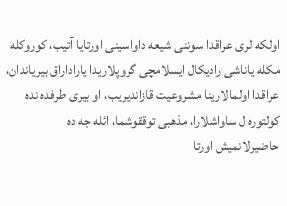اولکه لری عراقدا سوننی شیعه داواسینی اورتایا آتیب، کوروکله مکله یاناشی رادیکال ایسلامچی گروپلاریدا یاراداراق بیریاندان، عراقدا اولمالارینا مشروعیت قازاندیریب، او بیری طرفده نده کولتوره ل ساواشلارا، مذهبی توققوشما، ائله جه ده حاضیرلانمیش اورتا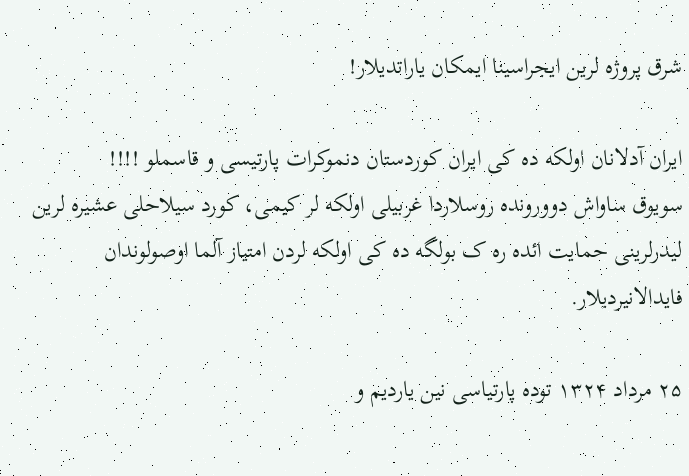شرق پروژه لرین ایجراسینا ایمکان یاراتدیلار!

ایران آدلانان اولکه ده کی ایران کوردستان دنموکرات پارتیسی و قاسملو !!!!
سویوق ساواش دوورونده روسلاردا غربیلی اولکه لر کیمی، کورد سیلاحلی عشیره لرین لیدرلرینی حمایت ائده ره ک بولگه ده کی اولکه لردن امتیاز آلما اوصولوندان فایدالانیردیلار.

۲۵ مرداد ۱۳۲۴ توده پارتیاسی نین یاردیم و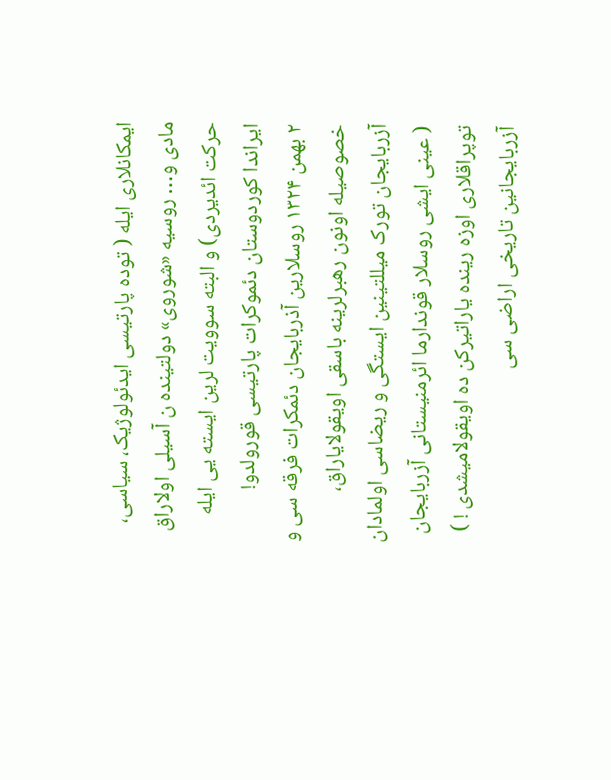ایمکانلاری ایله ( توده پارتیسی ایدئولوژیک، سیاسی، مادی و… روسیه «شوروی» دولتینده ن آسیلی اولاراق حرکت ائدیردی) و البته سوویت لرین ایسته یی ایله ایراندا کوردوستان دئموکرات پارتیسی قورولدو!
۲ بهمن‌ ۱۳۲۴ روسلارین آذربایجان دئمکرات فرقه سی و خصوصیله اونون رهبرلرینه باسقی اویقولایاراق، آزربایجان تورک میللتینین ایستگی و ریضاسی اولمادان ( عینی ایشی روسلار قوندارما ائرمنیستانی آزربایجان توپراقلاری اوزه رینده یاراتیرکن ده اویقولامیشدی ! ) آزربایجانین تاریخی اراضی سی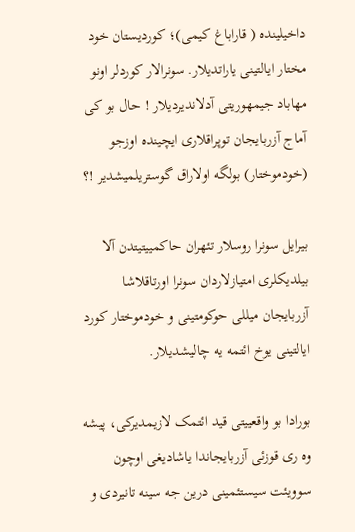داخیلینده ( قاراباغ کیمی)؛ کوردیستان خود مختار ایالتینی یاراتدیلار. سونرالار کوردلر اونو مهاباد جیمهوریتی آدلاندیردیلار ! حال بو کی آماج آزربایجان توپراقلاری ایچینده اوزجو (خودموختار) بولگه اولاراق گوستریلمیشدیر !؟

بیرایل سونرا روسلار تئهران حاکمییتیتدن آلا بیلدیکلری امتیازلاردان سونرا اورتاقلاشا آزربایجان میللی حوکومتینی و خودموختار کورد ایالتینی یوخ ائتمه یه چالیشدیلار.

بورادا بو واقعییتی قید ائتمک لازیمدیرکی، پیشه وه ری قوزئی آزربایجاندا یاشادیغی اوچون سوویئت سیستئمینی درین جه سینه تانیردی و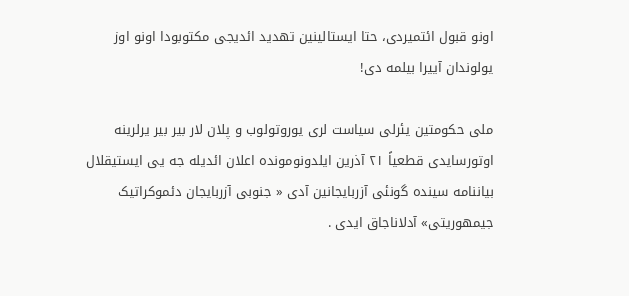اونو قبول ائتمیردی، حتا ایستالینین تهدید ائدیجی مکتوبودا اونو اوز یولوندان آییرا بیلمه دی!

ملی حکومتین یئرلی سیاست لری یوروتولوب و پلان لار بیر بیر یرلرینه اوتورسایدی قطعیاً ۲۱ آذرین ایلدونومونده اعلان ائدیله جه یی ایستیقلال بیاننامه سینده گونئی آزربایجانین آدی « جنوبی آزربایجان دئموکراتیک جیمهوریتی» آدلاناجاق ایدی .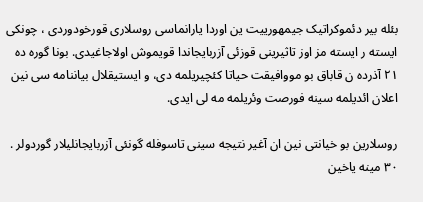بئله بیر دئموکراتیک جیمهورییت ین اوردا یارانماسی روسلاری قورخودوردی ، چونکی ایسته ر ایسته مز اوز تاثیرینی قوزئی آزربایجاندا قویموش اولاجاغیدی. بونا گوره ده ۲۱ آذرده ن قاباق بو مووافیقت حیاتا کئچیریلمه دی، و ایستیقلال بیاننامه سی نین اعلان ائدیلمه سینه فورصت وئریلمه مه لی ایدی.

روسلارین بو خیانتی نین ان آغیر نتیجه سینی تاسوفله گونئی آزربایجانلیلار گوردولر .
۳۰ مینه یاخین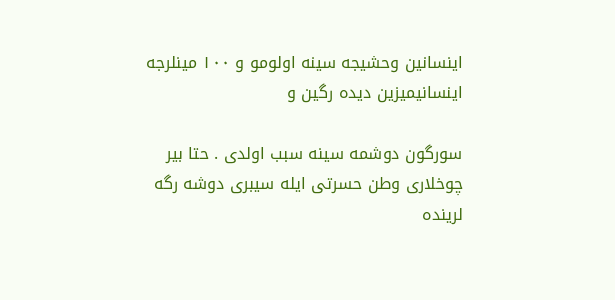اینسانین وحشیجه سینه اولومو و ۱۰۰ مینلرجه اینسانیمیزین دیده رگین و

سورگون دوشمه سینه سبب اولدی . حتا بیر چوخلاری وطن حسرتی ایله سیبری دوشه رگه لرینده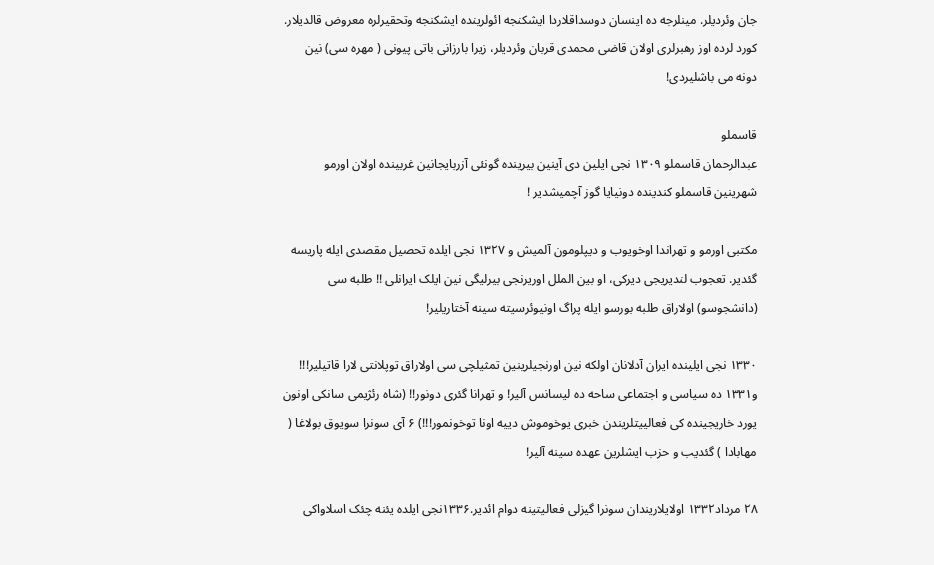جان وئردیلر. مینلرجه ده اینسان دوسداقلاردا ایشکنجه ائولرینده ایشکنجه وتحقیرلره معروض قالدیلار. کورد لرده اوز رهبرلری اولان قاضی محمدی قربان وئردیلر، زیرا بارزانی باتی پیونی ( مهره سی) نین دونه می باشلیردی!

قاسملو
عبدالرحمان قاسملو ۱۳۰۹ نجی ایلین دی آینین بیرینده گونئی آزربایجانین غربینده اولان اورمو شهرینین قاسملو کندینده دونیایا گوز آچمیشدیر !

مکتبی اورمو و تهراندا اوخویوب و دیپلومون آلمیش و ۱۳۲۷ نجی ایلده تحصیل مقصدی ایله پاریسه گئدیر. تعجوب لندیریجی دیرکی، او بین الملل اوریرنجی بیرلیگی نین ایلک ایرانلی !! طلبه سی (دانشجوسو) اولاراق طلبه بورسو ایله پراگ اونیوئرسیته سینه آختاریلیر!

۱۳۳۰ نجی ایلینده ایران آدلانان اولکه نین اورنجیلرینین تمثیلچی سی اولاراق توپلانتی لارا قاتیلیر!!! و۱۳۳۱ ده سیاسی و اجتماعی ساحه ده لیسانس آلیر! و تهرانا گئری دونور!! (شاه رئژیمی سانکی اونون یورد خاریجینده کی فعالییتلریندن خبری یوخوموش دییه اونا توخونمور!!!) ۶ آی سونرا سویوق بولاغا ( مهابادا ) گئدیب و حزب ایشلرین عهده سینه آلیر!

۲۸ مرداد۱۳۳۲ اولایلاریندان سونرا گیزلی فعالیتینه دوام ائدیر.۱۳۳۶نجی ایلده یئنه چئک اسلاواکی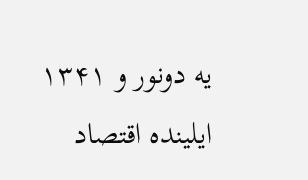یه دونور و ۱۳۴۱ ایلینده اقتصاد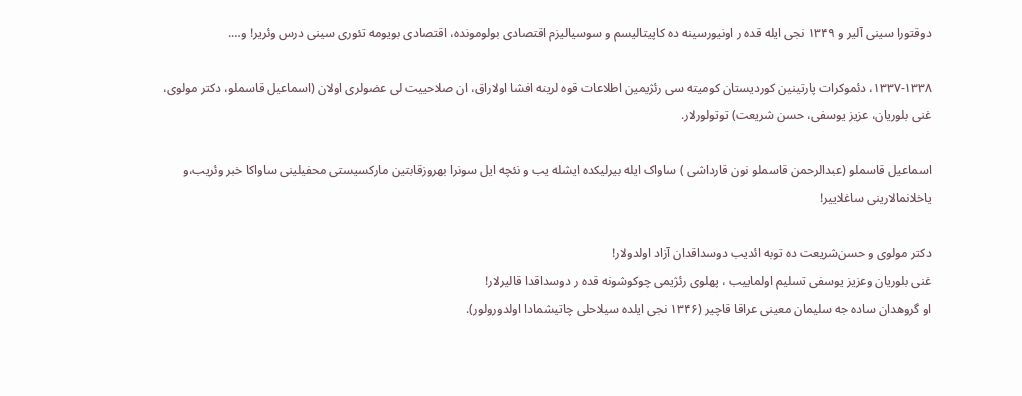دوقتورا سینی آلیر و ۱۳۴۹ نجی ایله قده ر اونیورسینه ده کاپیتالیسم و سوسیالیزم اقتصادی بولومونده، اقتصادی بویومه تئوری سینی درس وئریر! و….

۱۳۳۷-۱۳۳۸، دئموکرات پارتینین کوردیستان کومیته سی رئژیمین اطلاعات قوه لرینه افشا اولاراق، ان صلاحییت لی عضولری اولان (اسماعیل‌ قاسملو، دكتر مولوی‌، غنی‌ بلوریان‌، عزیز یوسفی‌، حسن‌ شریعت‌) توتولورلار.

اسماعیل قاسملو (عبدالرحمن قاسملو نون قارداشی ) ساواک ایله بیرلیکده ایشله یب و نئچه ایل سونرا بهروزقابتین مارکسیستی محفیلینی ساواکا خبر وئریب،و یاخلانمالارینی ساغلاییر!

دكتر مولوی‌ و حسن‌شریعت‌ ده توبه ائدیب دوسداقدان آزاد اولدولار!
غنی‌ بلوریان‌ وعزیز یوسفی‌ تسلیم اولماییب ، پهلوی رئژیمی چوکوشونه قده ر دوسداقدا قالیرلار!
او گروهدان ساده جه سلیمان‌ معینی‌ عراقا قاچیر (۱۳۴۶ نجی ایلده سیلاحلی چاتیشمادا اولدورولور).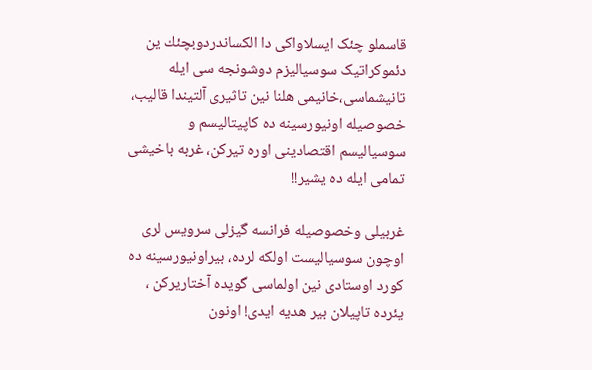قاسملو چئک ایسلاواکی دا الكساندردوبچئك‌ ین دئموکراتیک سوسیالیزم دوشونجه سی ایله تانیشماسی،خانیمی هلنا نین تاثیری آلتیندا قالیب، خصوصیله اونیورسینه ده کاپیتالیسم و سوسیالیسم اقتصادینی اوره تیرکن، غربه باخیشی تمامی ایله ده یشیر!!

غربیلی وخصوصیله فرانسه گیزلی سرویس لری اوچون سوسیالیست اولکه لرده، بیراونیورسینه ده کورد اوستادی نین اولماسی گویده آختاریرکن ، یئرده تاپیلان بیر هدیه ایدی! اونون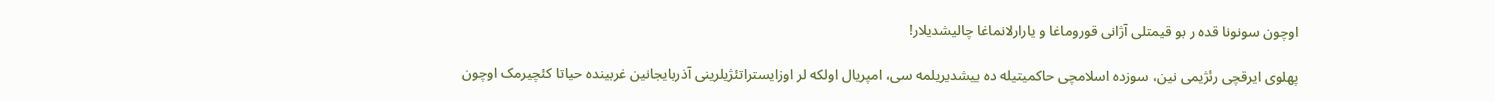اوچون سونونا قده ر بو قیمتلی آژانی قوروماغا و یارارلانماغا چالیشدیلار!

پهلوی ایرقچی رئژیمی نین، سوزده اسلامچی حاکمیتیله ده ییشدیریلمه سی، امپریال اولکه لر اوزایستراتئژیلرینی آذربایجانین غربینده حیاتا کئچیرمک اوچون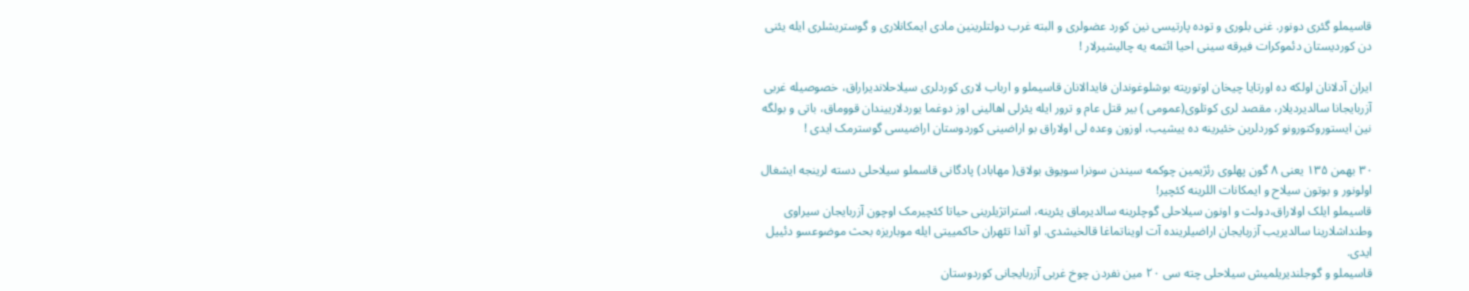قاسیملو گئری دونور. غنی بلوری و توده پارتیسی نین کورد عضولری و البته غرب دولتلرینین مادی ایمکانلاری و گوستریشلری ایله یئنی دن کوردیستان دئموکرات فیرقه سینی احیا ائتمه یه چالیشیرلار !

ایران آدلانان اولکه ده اورتایا چیخان اوتوریته بوشلوغوندان فایدالانان قاسیملو و ارباب لاری کوردلری سیلاحلاندیراراق، خصوصیله غربی آزربایجانا سالدیردیلار، مقصد لری کوتلوی(عمومی ) بیر قتل عام و ترور ایله یئرلی اهالینی اوز دوغما یوردلارییندان قووماق، باتی و بولگه نین ایستوروکتورونو کوردلرین خئیرینه ده ییشیب، اوزون وعده لی اولاراق بو اراضینی کوردوستان اراضیسی گوسترمک ایدی !

۳۰ بهمن ۱۳۵ یعنی ۸ گون پهلوی رئژیمین چوکمه سیندن سونرا سویوق بولاق( مهاباد) پادگانی قاسملو سیلاحلی دسته لرینجه ایشغال اولونور و بوتون سیلاح و ایمکانات اللرینه کئچیر!
قاسیملو ایلک اولاراق،دولت و اونون سیلاحلی گوچلرینه سالدیرماق یئرینه، استراتژیلرینی حیاتا کئچیرمک اوچون آزربایجان سیراوی وطنداشلارینا سالدیریب آزربایجان اراضیلرینده آت اویناتماغا قالخیشدی. او آندا تئهران حاکمییتی ایله موباریزه بحث موضوعسو دئییل ایدی.
قاسیملو و گوجلندیریلمیش سیلاحلی چته سی ۲۰ مین نفردن چوخ غربی آزربایجانی کوردوستان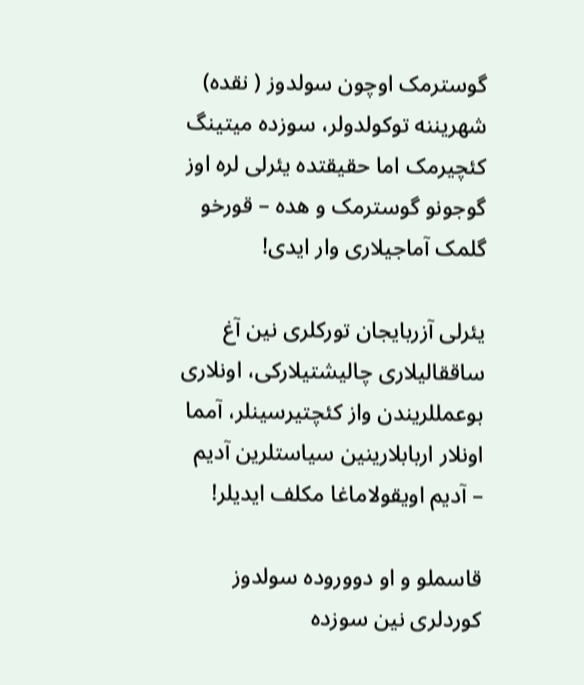گوسترمک اوچون سولدوز ( نقده) شهریننه توکولدولر، سوزده میتینگ کئچیرمک اما حقیقتده یئرلی لره اوز گوجونو گوسترمک و هده – قورخو گلمک آماجیلاری وار ایدی!

یئرلی آزربایجان تورکلری نین آغ ساققالیلاری چالیشتیلارکی، اونلاری بوعمللریندن واز کئچتیرسینلر، آمما اونلار اربابلارینین سیاستلرین آدیم – آدیم اویقولاماغا مکلف ایدیلر!

قاسملو و او دووروده سولدوز کوردلری نین سوزده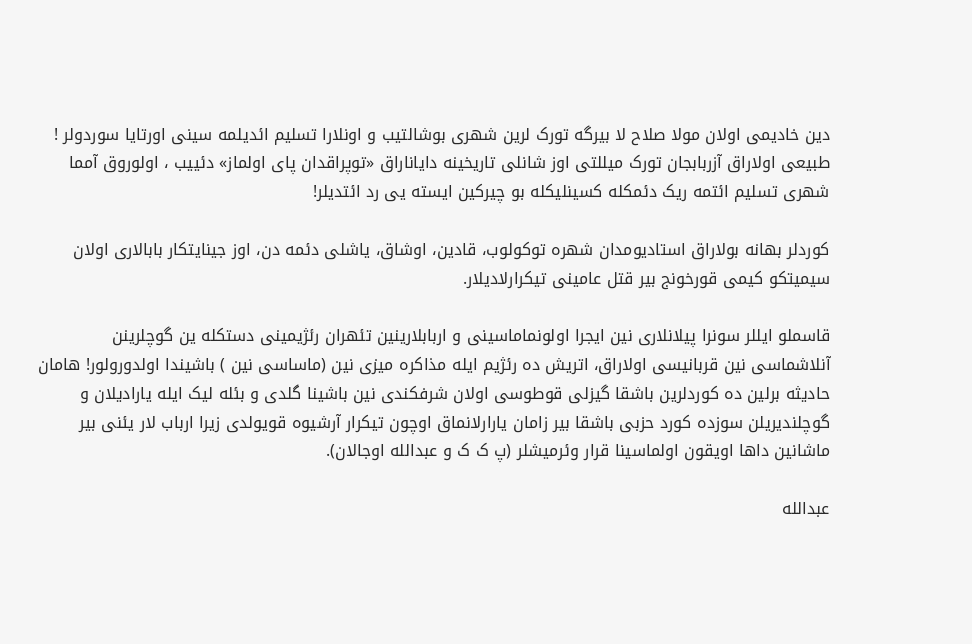دین خادیمی اولان مولا صلاح لا بیرگه تورک لرین شهری بوشالتیب و اونلارا تسلیم ائدیلمه سینی اورتایا سوردولر ! طبیعی اولاراق آزربابجان تورک میللتی اوز شانلی تاریخینه دایاناراق «توپراقدان پای اولماز» دئییب ، اولوروق آمما شهری تسلیم ائتمه ریک دئمکله کسینلیکله بو چیرکین ایسته یی رد ائتدیلر!

کوردلر بهانه بولاراق استادیومدان شهره توکولوب، قادین، اوشاق، یاشلی دئمه دن، اوز جینایتکار بابالاری اولان سیمیتکو کیمی قورخونج بیر قتل عامینی تیکرارلادیلار.

قاسملو ایللر سونرا پیلانلاری نین ایجرا اولونماماسینی و اربابلارینین تئهران رئژیمینی دستکله ین گوچلرینن آنلاشماسی نین قربانیسی اولاراق، اتریش ده رئژیم ایله مذاکره میزی نین (ماساسی نین ) باشیندا اولدورولور! هامان حادیثه برلین ده کوردلرین باشقا گیزلی قوطوسی اولان شرفکندی نین باشینا گلدی و بئله لیک ایله یارادیلان و گوچلندیریلن سوزده کورد حزبی باشقا بیر زامان یارارلانماق اوچون تیکرار آرشیوه قویولدی زیرا ارباب لار یئنی بیر ماشانین داها اویقون اولماسینا قرار وئرمیشلر (پ ک ک و عبدالله اوجالان).

عبدالله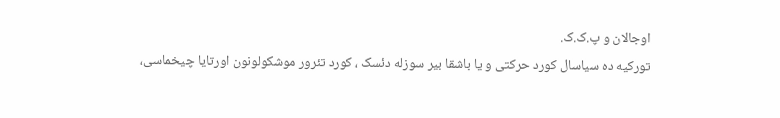اوجالان و پ.ک.ک.
تورکیه ده سیاسال کورد حرکتی و یا باشقا بیر سوزله دئسک ، کورد تئرور موشکولونون اورتایا چیخماسی،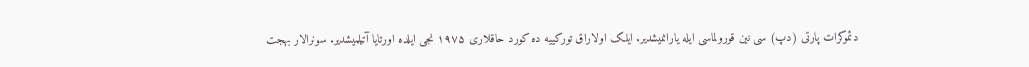دئموکرات پارتی (دپ) سی نین قورولماسی ایله یارانمیشدیر. ایلک اولاراق تورکییه ده کورد حاقلاری ۱۹۷۵ نجی ایلده اورتایا آتیلمیشدیر. سونرالار بهجت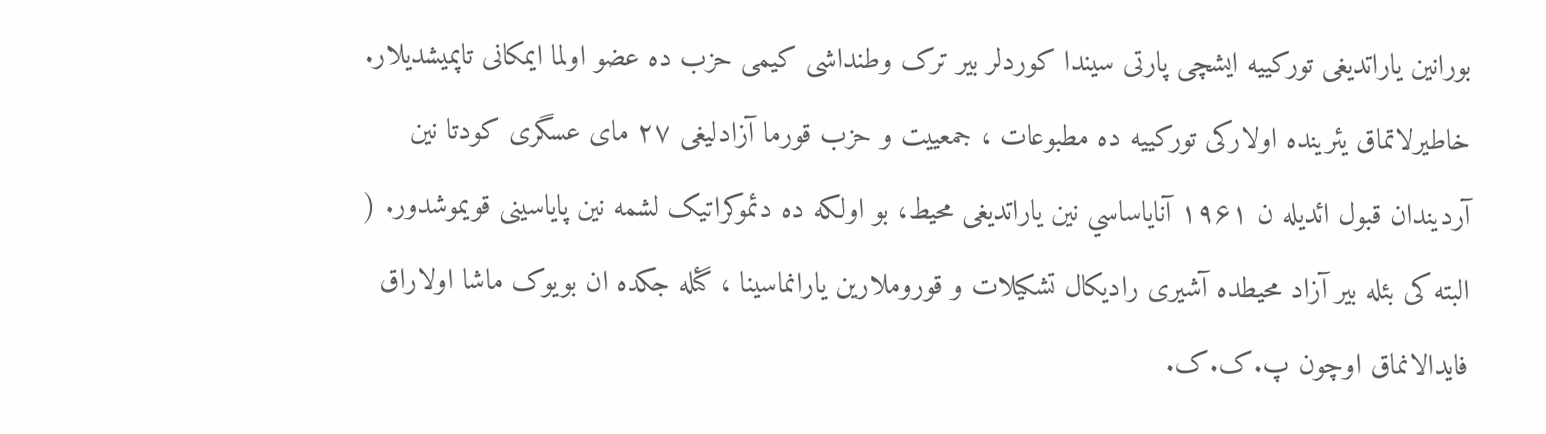بورانین یاراتدیغی تورکییه ایشچی پارتی سیندا کوردلر بیر ترک وطنداشی کیمی حزب ده عضو اولما ایمکانی تاپمیشدیلار. خاطیرلاتماق یئرینده اولارکی تورکییه ده مطبوعات ، جمعییت و حزب قورما آزادلیغی ۲۷ مای عسگری کودتا نین آرديندان قبول ائديله ن ۱۹۶۱ آناياساسي نين ياراتدیغی محیط، بو اولکه ده دئموکراتیک لشمه نین پایاسینی قویموشدور. ( البته کی بئله بیر آزاد محیطده آشیری رادیکال تشکیلات و قوروملارین یارانماسینا ، گئله جکده ان بویوک ماشا اولاراق فایدالانماق اوچون پ.ک.ک.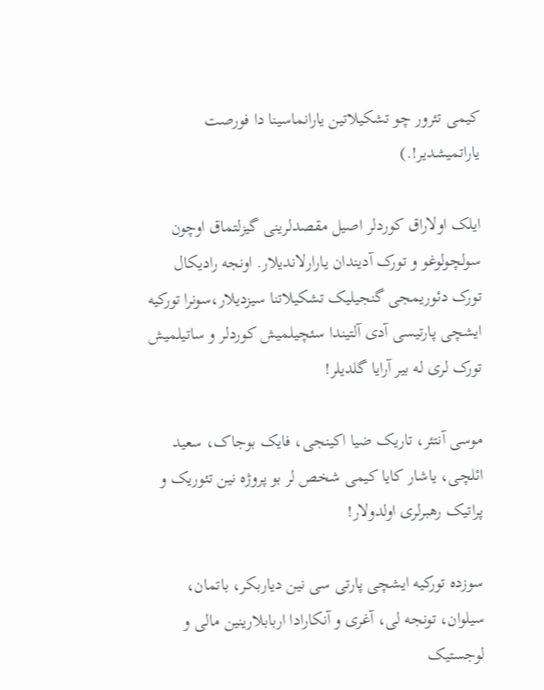کیمی تئرور چو تشکیلاتین یارانماسینا دا فورصت یاراتمیشدیر!.)

ایلک اولاراق کوردلر اصیل مقصدلرینی گیزلتماق اوچون سولچولوغو و تورک آدیندان یارارلاندیلار. اونجه رادیکال تورک دئوریمجی گنجیلیک تشکیلاتنا سیزدیلار،سونرا تورکیه ایشچی پارتیسی آدی آلتیندا سئچیلمیش کوردلر و ساتیلمیش تورک لری له بیر آرایا گلدیلر!

موسی آنتئر، تاريک ضیا اکينجی، فايک بوجاک، سعید ائلچی، ياشار کايا کیمی شخص لر بو پروژه نین تئوریک و پراتیک رهبرلری اولدولار!

سوزده تورکیه ایشچی پارتی سی نین دیاربکر، باتمان، سیلوان، تونجه لی، آغری و آنکارادا اربابلارینین مالی و لوجستیک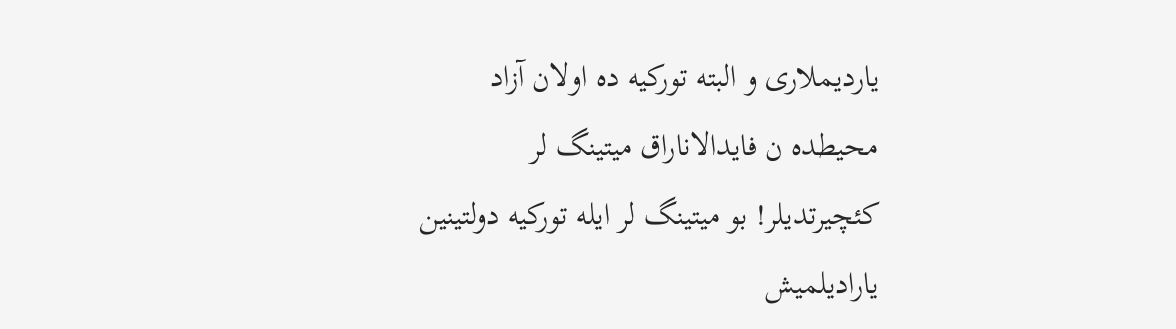یاردیملاری و البته تورکیه ده اولان آزاد محیطده ن فایدالاناراق میتینگ لر کئچیرتدیلر! بو میتینگ لر ایله تورکیه دولتینین یارادیلمیش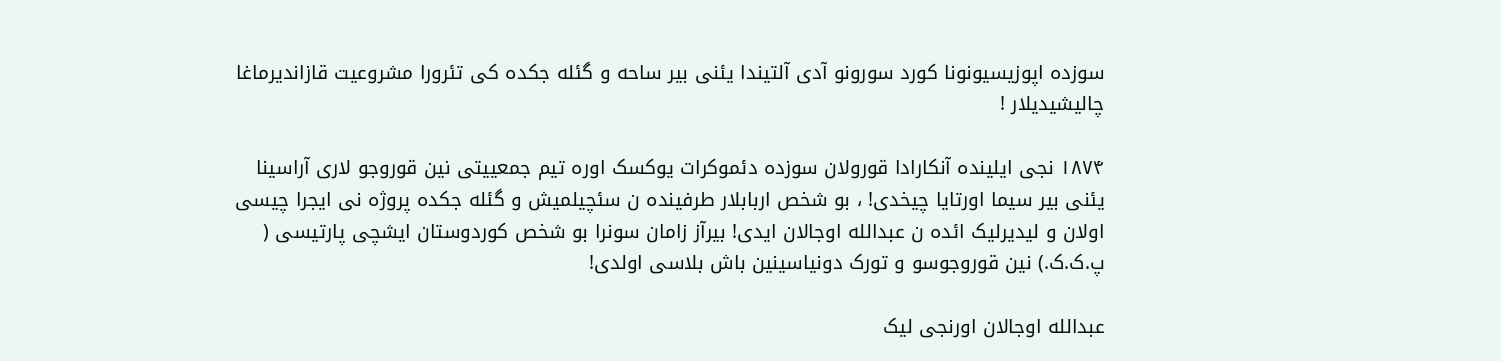سوزده اپوزیسیونونا کورد سورونو آدی آلتیندا یئنی بیر ساحه و گئله جکده کی تئرورا مشروعیت قازاندیرماغا چالیشیدیلار !

۱۸۷۴ نجی ایلینده آنکارادا قورولان سوزده دئموکرات یوکسک اوره تیم جمعییتی نین قوروجو لاری آراسینا یئنی بیر سیما اورتایا چیخدی! ، بو شخص اربابلار طرفینده ن سئچیلمیش و گئله جکده پروژه نی ایجرا چیسی اولان و لیدیرلیک ائده ن عبدالله اوجالان ایدی! بیرآز زامان سونرا بو شخص کوردوستان ایشچی پارتیسی ( پ.ک.ک.) نین قوروجوسو و تورک دونیاسینین باش بلاسی اولدی!

عبدالله اوجالان اورنجی لیک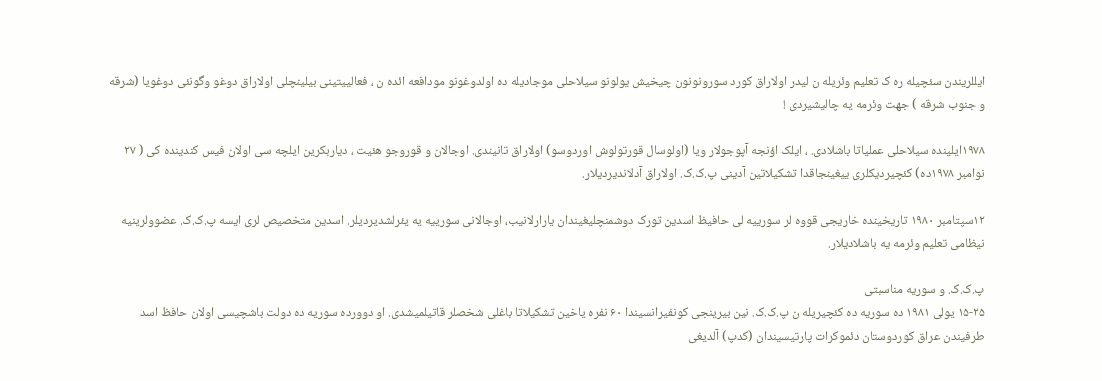ایللریندن سئچیله ره ک تعلیم وئریله ن لیدر اولاراق کورد سورونونون چیخیش یولونو سیلاحلی موجادیله ده اولدوغونو مودافعه ائده ن ، فعالییتینی بیلینچلی اولاراق دوغو وگونئی دوغویا (شرقه و جنوب شرقه ) جهت وئرمه یه چالیشیردی !

۱۹۷۸ايلينده سيلاحلی عملیاتا باشلادی. ، ايلک اؤنجه آپوجولار ويا (اولوسال قورتولوش اوردوسو) اولاراق تانيندی. اوجالان و قوروجو هئیت ، دياربکرين ايلچه سی اولان فيس کندینده کی ( ۲۷ نوامبر ۱۹۷۸ده) کئچیردیکلری ییغینجاقدا تشکیلاتین آدینی پ.ک.ک. اولاراق آدلاندیردیلار.

۱۲سپتامبر ۱۹۸۰ تاریخینده خاریجی قووه لر سورییه لی حافیظ اسدین تورک دوشمنچلیغیندان یارارلانیب، اوجالانی سورییه یه یئرلشدیردیلر. اسدین متخصیص لری ایسه پ.ک.ک. عضوولرینیه نیظامی تعلیم وئرمه یه باشلادیلار.

پ.ک.ک. و سوریه مناسبتی
۱۵-۲۵ یولی ۱۹۸۱ ده سوريه ده کئچیریله ن پ.ک.ک. نین بیرینجی کونفیرانسيندا ۶۰ نفره یاخین تشکیلاتا باغلی شخصلر قاتيلمیشدی. او دوورده سوریه ده دولت باشچیسی اولان حافظ اسد طرفیندن عراق کوردوستان دئموکرات پارتيسيندان (کدپ) آلدیغی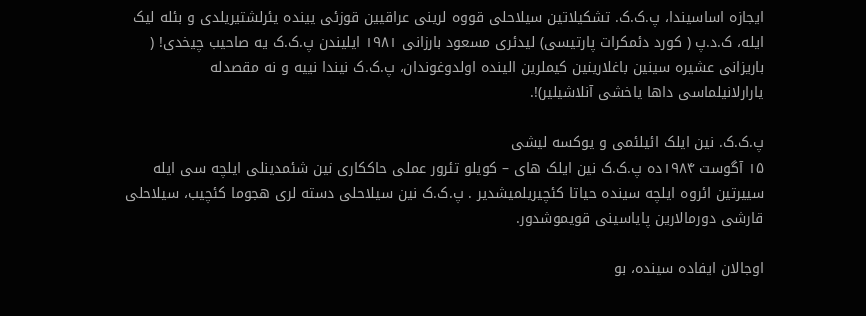ايجازه اساسیندا، پ.ک.ک. تشکیلاتین سیلاحلی قووه لرینی عراقیین قوزئی یینده يئرلشتیریلدی و بئله لیک ایله، ک.د.پ ( کورد دئمکرات پارتیسی) ليدئری مسعود بارزانی ۱۹۸۱ ایلیندن پ.ک.ک یه صاحیب چیخدی! ( باریزانی عشیره سینین باغلارینین کیملرین الینده اولدوغوندان، پ.ک.ک نیندا نییه و نه مقصدله یارارلانیلماسی داها یاخشی آنلاشیلیر)!.

پ.ک.ک. نين ايلک ائيلئمی و يوکسه ليشی
۱۵ آگوست ۱۹۸۴ده پ.ک.ک نين ايلک های – کویلو تئرور عملی حاککاری نين شئمدينلی ايلچه سی ايله سييرتين ائروه ايلچه سينده حیاتا کئچیریلمیشدیر . پ.ک.ک نین سیلاحلی دسته لری هجوما کئچیب، سیلاحلی قارشی دورمالارین پایاسینی قویموشدور.

اوجالان ايفاده سينده، بو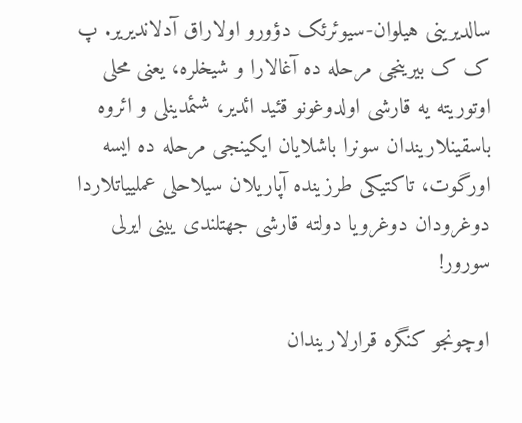سالدیرینی هيلوان-سيوئرئک دؤورو اولاراق آدلاندیریر. پ ک ک بيرينجی مرحله ده آغالارا و شيخلره، یعنی محلی اوتوريته یه قارشی اولدوغونو قئید ائدیر، شئمدينلی و ائروه باسقينلاريندان سونرا باشلايان ايکينجی مرحله ده ايسه اورگوت، تاکتیکی طرزينده آپاریلان سيلاحلی عملییاتلاردا دوغرودان دوغرویا دولته قارشی جهتلندی یینی ایرلی سورور!

اوچونجو کنگره قرارلاريندان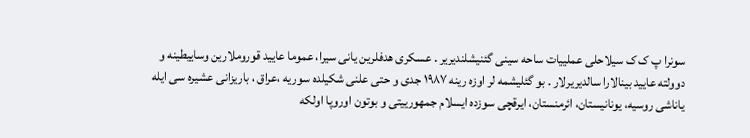سونرا پ ک ک سيلاحلی عملییات ساحه سینی گئنيشلندیریر . عسکری هدفلرين يانی سيرا، عموما عایید قوروملارين وساییطینه و دوولته عایید بينالارا سالديریرلار . بو گئليشمه لر اوزه رينه ۱۹۸۷ جدی و حتی علنی شکیلده سوریه ،عراق ، باریزانی عشیره سی ایله یاناشی روسیه، یونانیستان، ائرمنستان، ایرقچی سوزده ایسلام جمهورییتی و بوتون اوروپا اولکه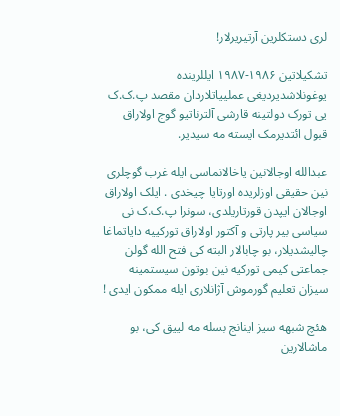لری دستکلرین آرتیریرلار!

تشکیلاتین ۱۹۸۶-۱۹۸۷ ایللرینده یوغونلاشدیرديغی عملییاتلاردان مقصد پ.ک.ک یی تورک دولتینه قارشی آلترناتیو گوج اولاراق قبول ائتدیرمک ایسته مه سیدیر.

عبدالله اوجالانین یاخالانماسی ایله غرب گوچلری نین حقیقی اوزلریده اورتایا چیخدی . ایلک اولاراق اوجالان ایپدن قورتاریلدی، سونرا پ.ک.ک نی سیاسی بیر پارتی و آکتور اولاراق تورکییه دایاتماغا چالیشدیلار، بو چابالار البته کی فتح الله گولن جماعتی کیمی تورکیه نین بوتون سیستمینه سیزان تعلیم گورموش آژانلاری ایله ممکون ایدی !

هئچ شبهه سیز اینانج بسله مه لییق کی، بو ماشالارین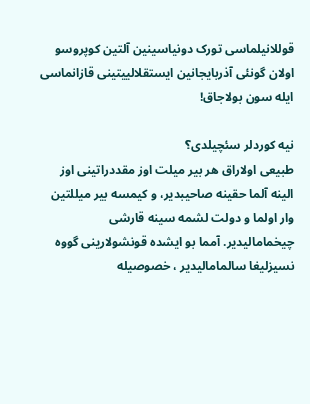قوللانیلماسی تورک دونیاسینین آلتین کوپروسو اولان گونئی آذربایجانین ایستقلالییتینی قازانماسی ایله سون بولاجاق!

نیه کوردلر سئچیلدی؟
طبیعی اولاراق هر بیر میلت اوز مقددراتینی اوز الینه آلما حقینه صاحیبدیر، و کیمسه بیر میللتین وار اولما و دولت لشمه سینه قارشی چیخمامالیدیر. آمما بو ایشده قونشولارینی گووه نسیزلیغا سالمامالیدیر ، خصوصیله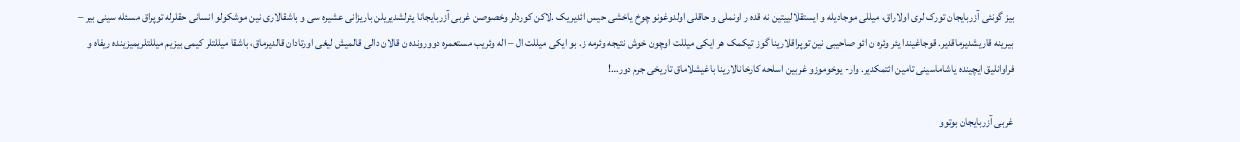بیز گونئی آزربایجان تورک لری اولاراق، میللی موجادیله و ایستقلالییتین نه قده ر اونملی و حاقلی اولدوغونو چوخ یاخشی حیس ائدیریک .لاکن کوردلر وخصوصن غربی آزربایجانا یئرلشدیریلن باریزانی عشیره سی و باشقالاری نین موشکولو انسانی حقلرله توپراق مسئله سینی بیر – بیرینه قاریشدیرماقدیر. قوجاغیندا یئر وئره ن ائو صاحیبی نین توپراقلارینا گوز تیکمک هر ایکی میللت اوچون خوش نتیجه وئرمه ز. بو ایکی میللت ال – اله وئریب مستعمره دوورونده ن قالان دالی قالمیش لیغی اورتادان قالدیرماق، باشقا میللتلر کیمی بیزیم میللتلریمیزینده ریفاه و فراوانلیق ایچینده یاشاماسینی تامین ائتمکدیر. وار- یوخوموزو غربین اسلحه کارخانالارینا باغیشلاماق تاریخی جرم دور…!

غربی آزربایجان بوتوو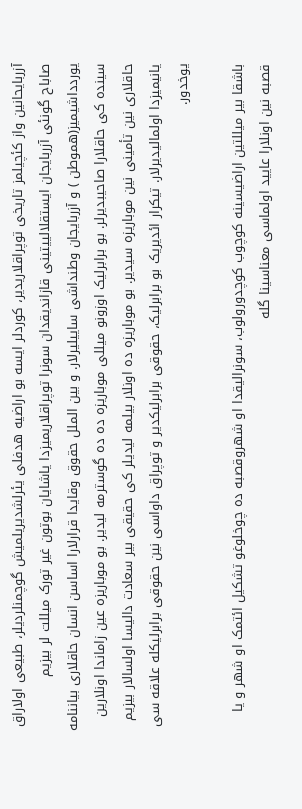آزربایحانین واز کئچیلمز تاریخی توپراقلاریدیر، کوردلر ایسه بو اراضیه هدفلی یئرلشدیریلمیش گوچمنلردیلر، طبیعی اولاراق صاباح گونئی آزربایجان ایستقلالییتینی قازاندیقدان سونرا توپراقلاریمیزدا یاشایان بوتون غیر تورک میللت لر بیزیم یوردداشیمیز(هموطن ) و آزربایجان وطنداشی ساییلیرلار. و بین الملل حقوق وقایدا قرارلارا اساسن انسان حاقلاری بیاننامه سینده کی حاقلارا صاحیبدیرلر. بو برابرلیک اوزونو میللی موباریزه ده ده گوسترمه لیدیر. بو موباریزه عین زاماندا اونلارین حاقلاری نین تأمینی نین موباریزه سیدیر. بو موباریزه ده اونلار بیلمه لیدیلر کی حقیقی بیر سعادت دالیسا اولسالار بیزیم یانیمیزدا اولمالیدیرلار. تیکرار ائدیریک بو برابرلیک، حقوقی برابرلیکدیر و توپراق داواسی نین حقوقی برابرلیکله علاقه سی یوخدور.

باشقا بیر میللتین اراضیسینه کوچوب کوچدورولوب، سونرالیقدا او شهروقصبه ده چوخلوغو تشکیل ائتمک او شهر و یا قصبه نین اونلارا عایید اولماسی معناسینا گله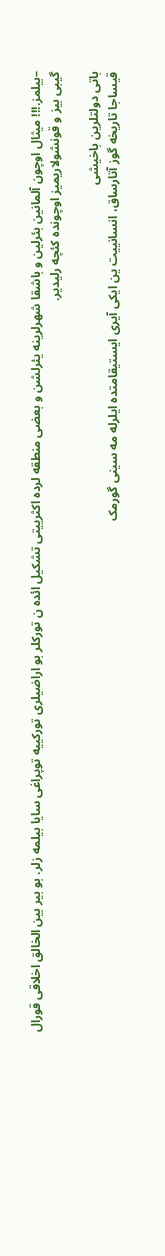–بیلمز.!!! میثال اوچون آلمانین بئرلین و باشقا شهرلرینه یئرلشن و بعضی منطقه لرده اکثرییتی تشکیل ائده ن تورکلر بو اراضیلری تورکییه توپراغی سایا بیلمه زلر. بو بیر بین الخالق اخلاقی قورال گیبی بیز و قونشولاریمیز اوچونده کئچه رلیدیر.

باتی دولتلرین باخیشی
قیساجا تاریخه گوز آتارساق، انسانییت ین ایکی آیری ایستیقامتده ایلرله مه سینی گورمک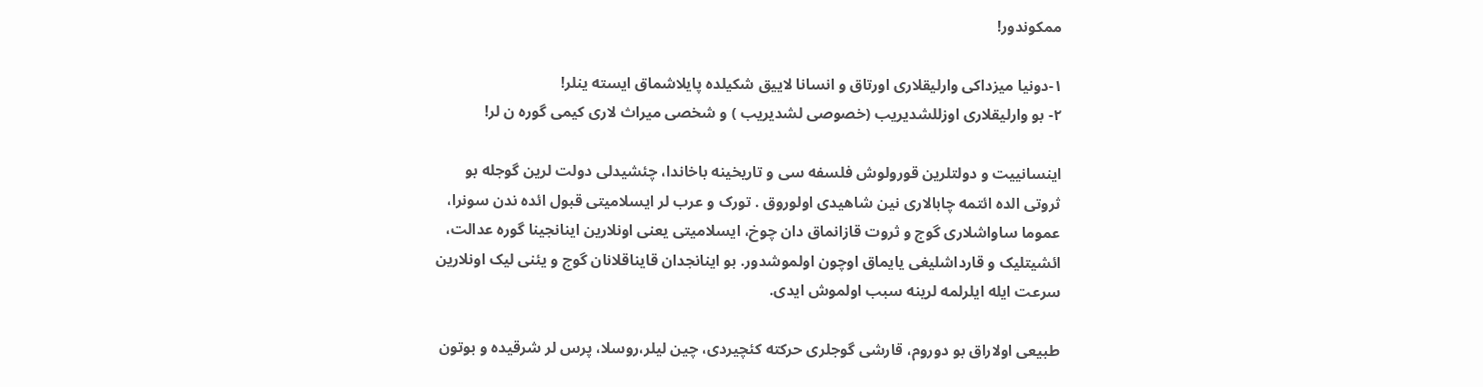ممکوندور!

۱-دونیا میزداکی وارلیقلاری اورتاق و انسانا لاییق شکیلده پایلاشماق ایسته ینلر!
۲- بو وارلیقلاری اوزللشدیریب (خصوصی لشدیریب ) و شخصی میراث لاری کیمی گوره ن لر!

اینسانییت و دولتلرین قورولوش فلسفه سی و تاریخینه باخاندا، چئشیدلی دولت لرین گوجله بو ثروتی الده ائتمه چابالاری نین شاهیدی اولوروق . تورک و عرب لر ایسلامیتی قبول ائده ندن سونرا، عموما ساواشلاری گوج و ثروت قازانماق دان چوخ، ایسلامیتی یعنی اونلارین اینانجینا گوره عدالت، ائشیتلیک و قارداشلیغی یایماق اوچون اولموشدور. بو اینانجدان قایناقلانان گوج و یئنی لیک اونلارین سرعت ایله ایلرلمه لرینه سبب اولموش ایدی.

طبیعی اولاراق بو دوروم، قارشی گوجلری حرکته کئچیردی، چین لیلر،روسلا، پرس لر شرقیده و بوتون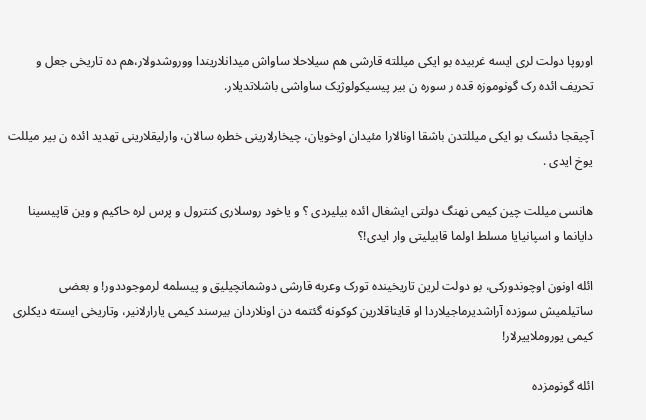اوروپا دولت لری ایسه غربیده بو ایکی میللته قارشی هم سیلاحلا ساواش میدانلاریندا ووروشدولار،هم ده تاریخی جعل و تحریف ائده رک گونوموزه قده ر سوره ن بیر پیسیکولوژیک ساواشی باشلاتدیلار.

آچیقجا دئسک بو ایکی میللتدن باشقا اونالارا مئیدان اوخویان، چیخارلارینی خطره سالان، وارلیقلارینی تهدید ائده ن بیر میللت یوخ ایدی .

هانسی میللت چین کیمی نهنگ دولتی ایشغال ائده بیلیردی ؟ و یاخود روسلاری کنترول و پرس لره حاکیم و وین قاپیسینا دایانما و اسپانیایا مسلط اولما قابیلیتی وار ایدی!؟

ائله اونون اوچوندورکی، بو دولت لرین تاریخینده تورک وعربه قارشی دوشمانچیلیق و پیسلمه لرموجوددور! و بعضی ساتیلمیش سوزده آراشدیرماجیلاردا او قایناقلارین کوکونه گئتمه دن اونلاردان بیرسند کیمی یارارلانیر، وتاریخی ایسته دیکلری کیمی یوروملاییرلار!

ائله گونومزده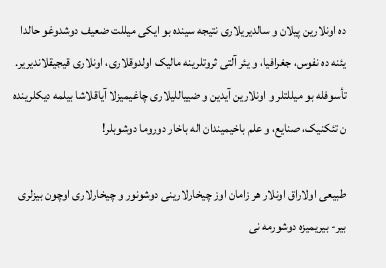ده اونلارین پیلان و سالدیریلاری نتیجه سینده بو ایکی میللت ضعیف دوشدوغو حالدا یئنه ده نفوس، جغرافیا، و یئر آلتی ثروتلرینه مالیک اولدوقلاری، اونلاری قیجیقلاندیریر. تأسوفله بو میللتلر و اونلارین آیدین و ضییاللیلاری چاغیمیزلا آیاقلاشا بیلمه دیکلرینده ن تئکنیک، صنایع، و علم باخیمیندان اله باخار دوروما دوشوبلر!

طبیعی اولاراق اونلار هر زامان اوز چیخارلارینی دوشونور و چیخارلاری اوچون بیزلری بیر- بیریمیزه دوشورمه نی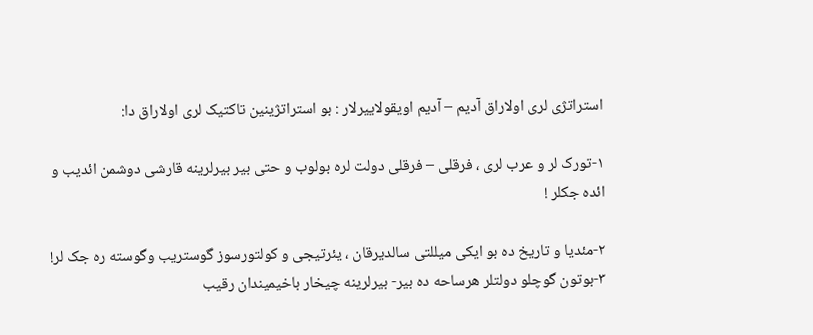استراتژی لری اولاراق آدیم – آدیم اویقولاییرلار : بو استراتژینین تاکتیک لری اولاراق دا:

۱-تورک لر و عرب لری ، فرقلی – فرقلی دولت لره بولوب و حتی بیر بیرلرینه قارشی دوشمن ائدیب و ائده جکلر !

۲-مئدیا و تاریخ ده بو ایکی میللتی سالدیرقان ، یئرتیجی و کولتورسوز گوستریب وگوسته ره جک لر!
۳-بوتون گوچلو دولتلر هرساحه ده بیر- بیرلرینه چیخار باخیمیندان رقیب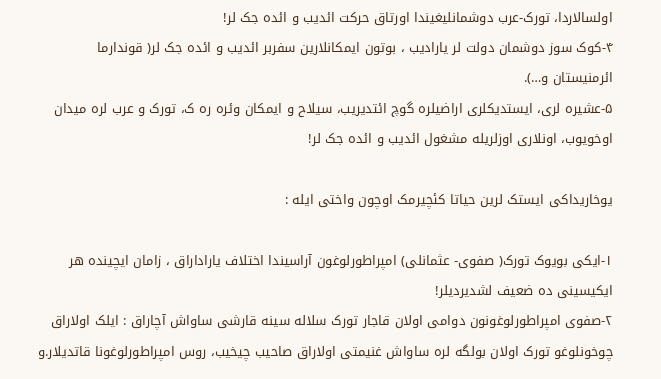اولسالاردا، تورک-عرب دوشمانلیغیندا اورتاق حرکت ائدیب و ائده جک لر!
۴-کوک سوز دوشمان دولت لر یارادیب ، بوتون ایمکانلارین سفربر ائدیب و ائده جک لر( قوندارما ائرمنیستان و…).
۵-عشیره لری، ایستدیکلری اراضیلره گوچ ائتدیریب، سیلاح و ایمکان وئره ره ک، تورک و عرب لره میدان اوخویوب، اونلاری اوزلریله مشغول ائدیب و ائده جک لر!

یوخاریداکی ایستک لرین حیاتا کئچیرمک اوچون واختی ایله :

۱-ایکی بویوک تورک( صفوی- عثمانلی) امپراطورلوغون آراسیندا اختلاف یاراداراق ، زامان ایچینده هر ایکیسینی ده ضعیف لشدیردیلر!
۲-صفوی امپراطورلوغونون دوامی اولان قاجار تورک سلاله سینه قارشی ساواش آچاراق : ایلک اولاراق چوخونلوغو تورک اولان بولگه لره ساواش غنیمتی اولاراق صاحیب چیخیب، روس امپراطورلوغونا قاتدیلار.و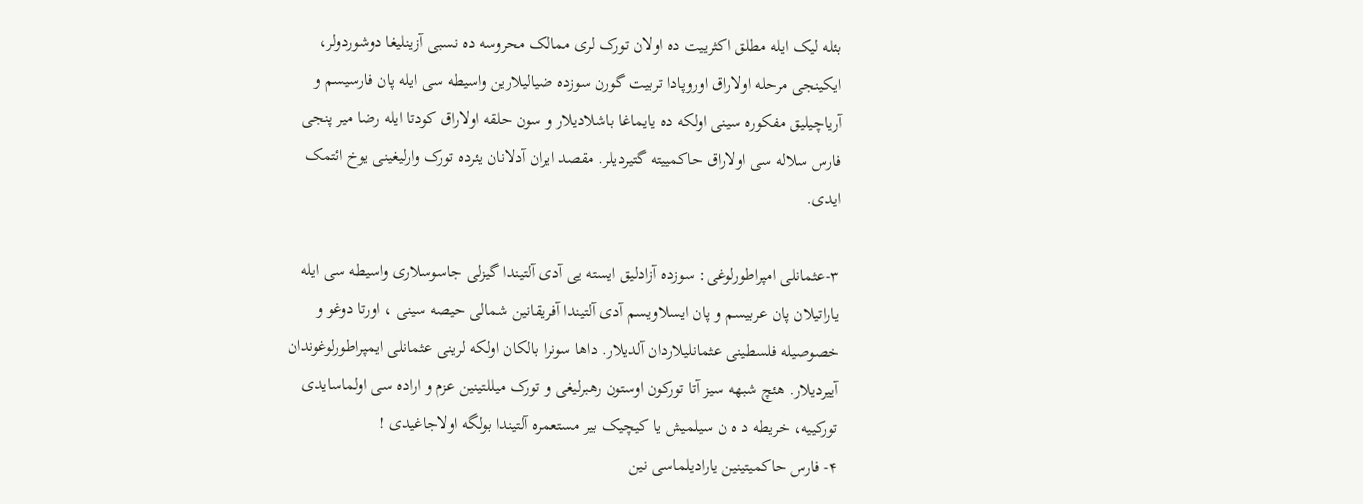بئله لیک ایله مطلق اکثرییت ده اولان تورک لری ممالک محروسه ده نسبی آزینلیغا دوشوردولر، ایکینجی مرحله اولاراق اوروپادا تربیت گورن سوزده ضیالیلارین واسیطه سی ایله پان فارسیسم و آریاچیلیق مفکوره سینی اولکه ده یایماغا باشلادیلار و سون حلقه اولاراق کودتا ایله رضا میر پنجی فارس سلاله سی اولاراق حاکمییته گتیردیلر. مقصد ایران آدلانان یئرده تورک وارلیغینی یوخ ائتمک ایدی.

۳-عثمانلی امپراطورلوغی: سوزده آزادلیق ایسته یی آدی آلتیندا گیزلی جاسوسلاری واسیطه سی ایله یاراتیلان پان عربیسم و پان ایسلاویسم آدی آلتیندا آفریقانین شمالی حیصه سینی ، اورتا دوغو و خصوصیله فلسطینی عثمانلیلاردان آلدیلار. داها سونرا بالکان اولکه لرینی عثمانلی ایمپراطورلوغوندان آییردیلار. هئچ شبهه سیز آتا تورکون اوستون رهبرلیغی و تورک میللتینین عزم و اراده سی اولماسایدی تورکییه، خریطه د ه ن سیلمیش یا کیچیک بیر مستعمره آلتیندا بولگه اولاجاغیدی !
۴- فارس حاکمیتینین یارادیلماسی نین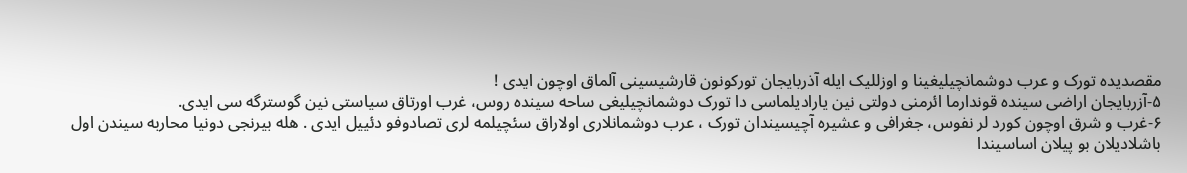مقصدیده تورک و عرب دوشمانچیلیغینا و اوزللیک ایله آذربایجان تورکونون قارشیسینی آلماق اوچون ایدی !
۵-آزربایجان اراضی سینده قوندارما ائرمنی دولتی نین یارادیلماسی دا تورک دوشمانچیلیغی ساحه سینده روس، غرب اورتاق سیاستی نین گوسترگه سی ایدی.
۶-غرب و شرق اوچون کورد لر نفوس، جغرافی و عشیره آچیسیندان تورک ، عرب دوشمانلاری اولاراق سئچیلمه لری تصادوفو دئییل ایدی . هله بیرنجی دونیا محاربه سیندن اول باشلادیلان بو پیلان اساسیندا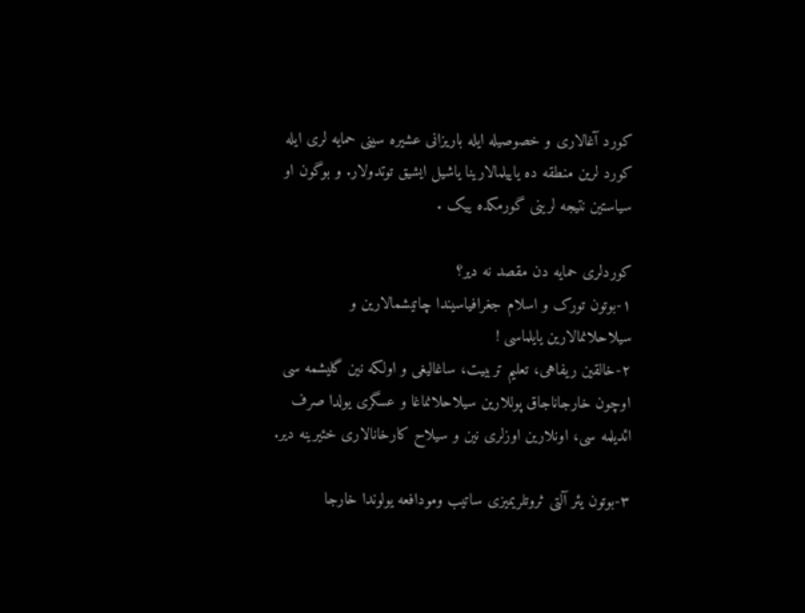کورد آغالاری و خصوصیله ایله باریزانی عشیره سینی حمایه لری ایله کورد لرین منطقه ده یاییلمالارینا یاشیل ایشیق توتدولار. و بوگون او سیاستین نتیجه لرینی گورمکده ییک .

کوردلری حمایه دن مقصد نه دیر؟
۱-بوتون تورک و اسلام جغرافیاسیندا چاتیشمالارین و سیلاحلانمالارین یایلماسی !
۲-خالقین ریفاهی، تعلیم تربییت، ساغالیغی و اولکه نین گلیشمه سی اوچون خارجاناجاق پوللارین سیلاحلانماغا و عسگری یولدا صرف ائدیلمه سی، اونلارین اوزلری نین و سیلاح کارخانالاری خئیرینه دیر.

۳-بوتون یئر آلتی ثروتلریمیزی ساتیب ومودافعه یولوندا خارجا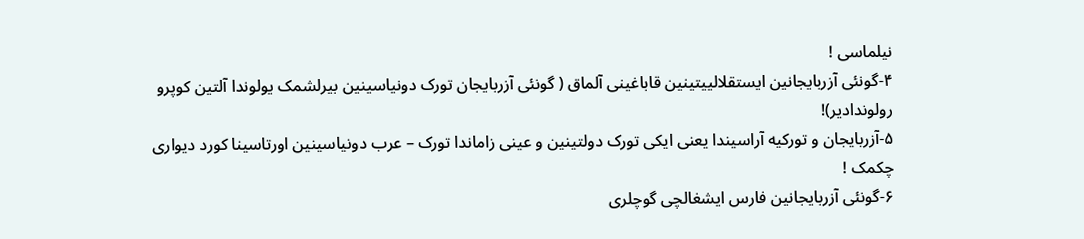نیلماسی !
۴-گونئی آزربایجانین ایستقلالییتینین قاباغینی آلماق ( گونئی آزربایجان تورک دونیاسینین بیرلشمک یولوندا آلتین کوپرو رولوندادیر)!
۵-آزربایجان و تورکیه آراسیندا یعنی ایکی تورک دولتینین و عینی زاماندا تورک – عرب دونیاسینین اورتاسینا کورد دیواری چکمک !
۶-گونئی آزربایجانین فارس ایشغالچی گوچلری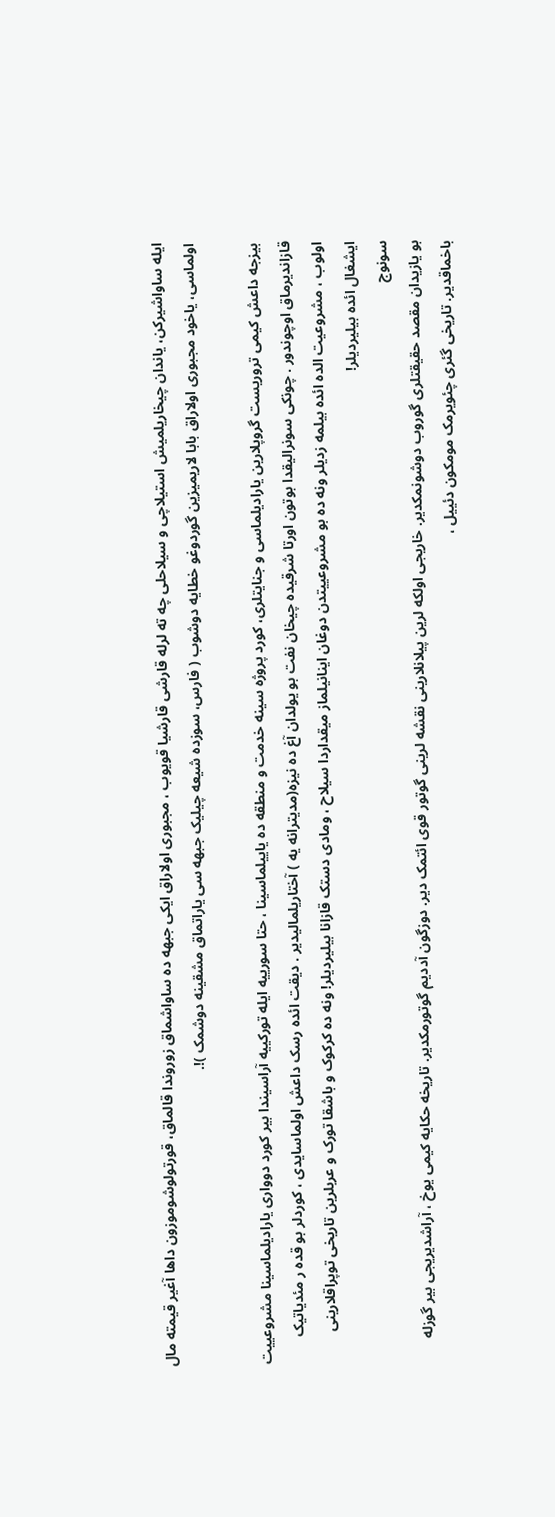ایله ساواشیرکن، یاندان چیخاریلمیش استیلاچی و سیلاحلی چه ته لرله قارشی قارشیا قویوب ، مجبوری اولاراق ایکی جبهه ده ساواشماق زوروندا قالماق، قورتولوشوموزون داها آغیر قیمته مال اولماسی، یاخود مجبوری اولاراق بابا لاریمیزین گوردوغو خطایه دوشوب ( فارس، سوزده شیعه چیلیک جبهه سی یاراتماق مشقینه دوشمک )!.

بیزجه داعش کیمی تروریست گروپلارین یارادیلماسی و جنایتلری، کورد پروژه سینه خدمت و منطقه ده یاییلماسینا ، حتا سورییه ایله تورکییه آراسیندا بیر کورد دوواری یارادیلماسینا مشروعییت قازاندیرماق اوچوندور . چونکی سونرالیقدا بوتون اورتا شرقیده چیخان نفت بو یولدان آغ ده نیزه(مدیترانه یه ) آختاریلمالیدیر . دیقت ائده رسک داعش اولماسایدی ، کوردلر بو قده ر مئدیاتیک اولوب ، مشروعیت الده ائده بیلمه زدیلر ونه ده بو مشروعییتدن دوغان اینانیلماز میقداردا سیلاح ، ومادی دستک قازانا بیلیردیلر! ونه ده کرکوک و باشقا تورک و عربلرین تاریخی توپراقلارینی ایشغال ائده بیلیردیلر!
سونوج
بو یازیدان مقصد حقیقتلری گوروب دوشونمکدیر. خاریجی اولکه لرین پیلانلارینی نقشه لرینی گوتور قوی ائتمک دیر. دوزگون آددیم گوتورمکدیر. تاریخه حکایه کیمی یوخ ، آراشدیریجی بیر گوزله باخماقدیر. تاریخی گئری چئویرمک مومکون دئییل ،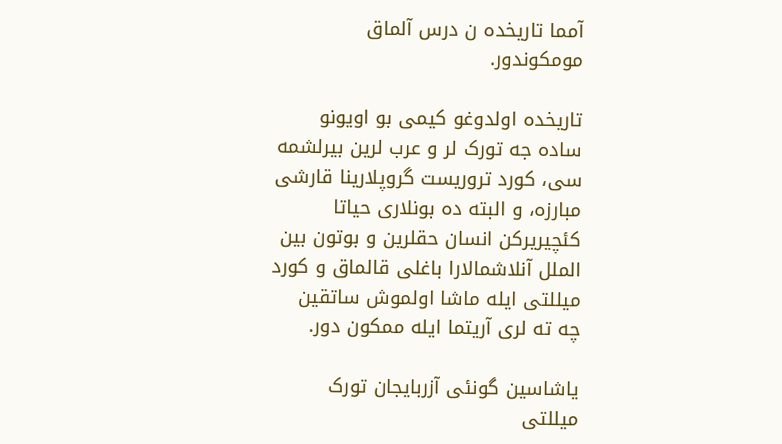آمما تاریخده ن درس آلماق مومکوندور.

تاریخده اولدوغو کیمی بو اویونو ساده جه تورک لر و عرب لرین بیرلشمه سی، کورد تروریست گروپلارینا قارشی مبارزه، و البته ده بونلاری حیاتا کئچیریرکن انسان حقلرین و بوتون بین الملل آنلاشمالارا باغلی قالماق و کورد میللتی ایله ماشا اولموش ساتقین چه ته لری آریتما ایله ممکون دور.

یاشاسین گونئی آزربایجان تورک میللتی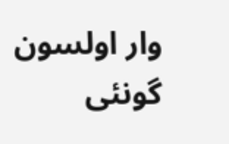وار اولسون گونئی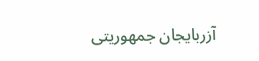آزربایجان جمهوریتی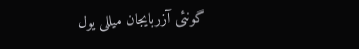گونئی آزربایجان میللی یول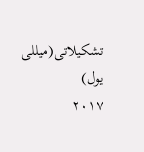تشکیلاتی(میللی یول)
۲۰۱۷